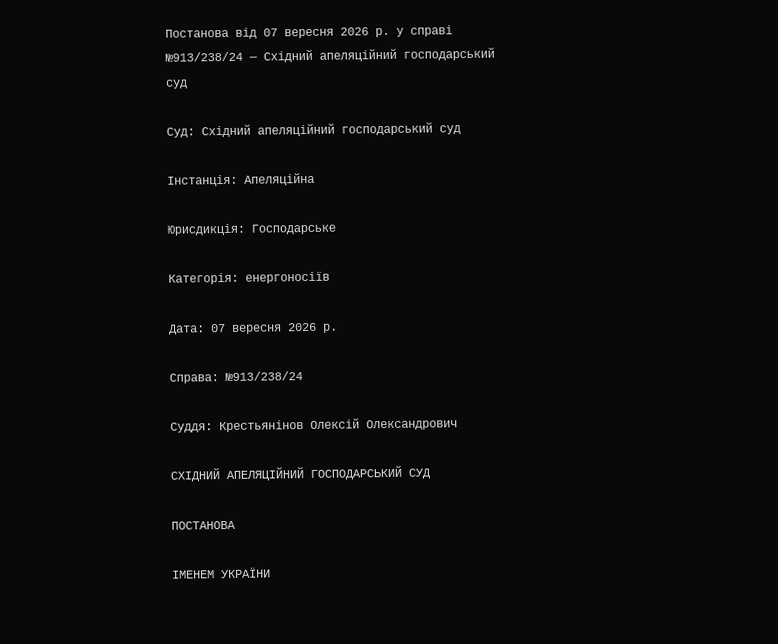Постанова від 07 вересня 2026 р. у справі №913/238/24 — Східний апеляційний господарський суд

Суд: Східний апеляційний господарський суд

Інстанція: Апеляційна

Юрисдикція: Господарське

Категорія: енергоносіїв

Дата: 07 вересня 2026 р.

Справа: №913/238/24

Суддя: Крестьянінов Олексій Олександрович

СХІДНИЙ АПЕЛЯЦІЙНИЙ ГОСПОДАРСЬКИЙ СУД

ПОСТАНОВА

ІМЕНЕМ УКРАЇНИ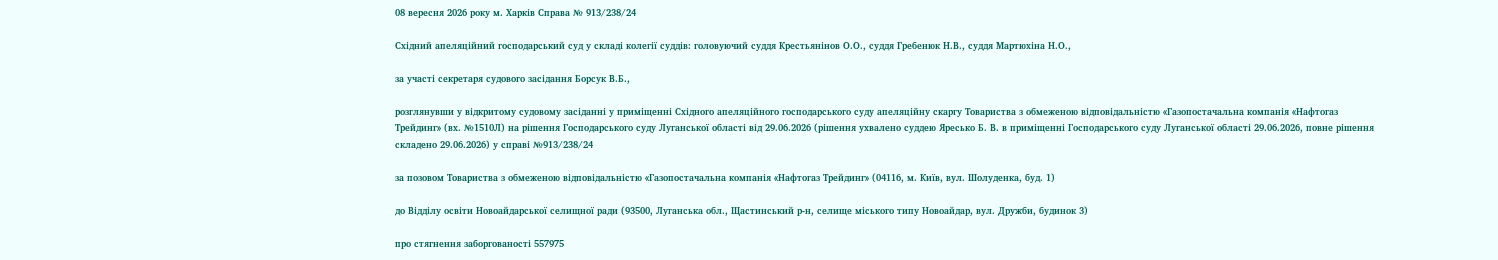08 вересня 2026 року м. Харків Справа № 913/238/24

Східний апеляційний господарський суд у складі колегії суддів: головуючий суддя Крестьянінов О.О., суддя Гребенюк Н.В., суддя Мартюхіна Н.О.,

за участі секретаря судового засідання Борсук В.Б.,

розглянувши у відкритому судовому засіданні у приміщенні Східного апеляційного господарського суду апеляційну скаргу Товариства з обмеженою відповідальністю «Газопостачальна компанія «Нафтогаз Трейдинг» (вх. №1510Л) на рішення Господарського суду Луганської області від 29.06.2026 (рішення ухвалено суддею Яресько Б. В. в приміщенні Господарського суду Луганської області 29.06.2026, повне рішення складено 29.06.2026) у справі №913/238/24

за позовом Товариства з обмеженою відповідальністю «Газопостачальна компанія «Нафтогаз Трейдинг» (04116, м. Київ, вул. Шолуденка, буд. 1)

до Відділу освіти Новоайдарської селищної ради (93500, Луганська обл., Щастинський р-н, селище міського типу Новоайдар, вул. Дружби, будинок 3)

про стягнення заборгованості 557975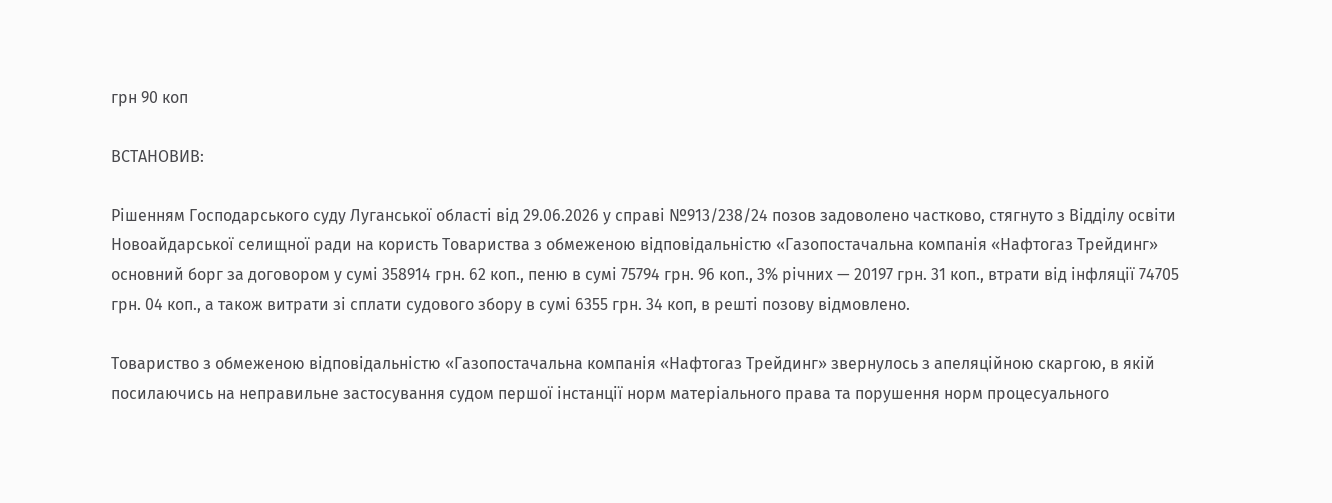грн 90 коп

ВСТАНОВИВ:

Рішенням Господарського суду Луганської області від 29.06.2026 у справі №913/238/24 позов задоволено частково, стягнуто з Відділу освіти Новоайдарської селищної ради на користь Товариства з обмеженою відповідальністю «Газопостачальна компанія «Нафтогаз Трейдинг» основний борг за договором у сумі 358914 грн. 62 коп., пеню в сумі 75794 грн. 96 коп., 3% річних — 20197 грн. 31 коп., втрати від інфляції 74705 грн. 04 коп., а також витрати зі сплати судового збору в сумі 6355 грн. 34 коп, в решті позову відмовлено.

Товариство з обмеженою відповідальністю «Газопостачальна компанія «Нафтогаз Трейдинг» звернулось з апеляційною скаргою, в якій посилаючись на неправильне застосування судом першої інстанції норм матеріального права та порушення норм процесуального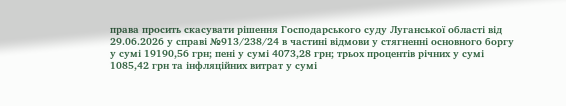права просить скасувати рішення Господарського суду Луганської області від 29.06.2026 у справі №913/238/24 в частині відмови у стягненні основного боргу у сумі 19190,56 грн; пені у сумі 4073,28 грн; трьох процентів річних у сумі 1085,42 грн та інфляційних витрат у сумі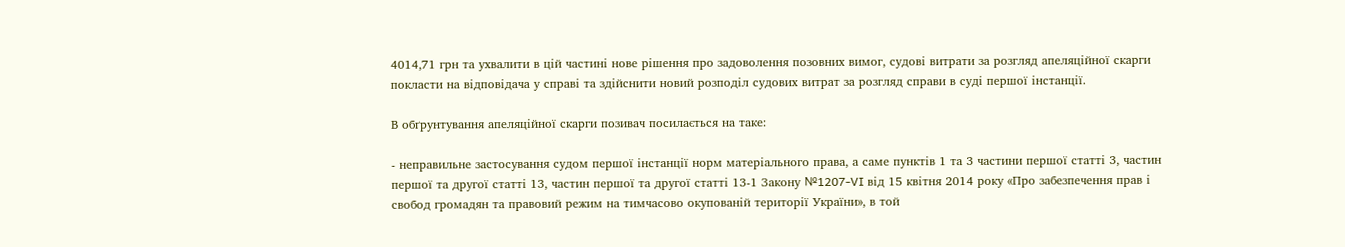4014,71 грн та ухвалити в цій частині нове рішення про задоволення позовних вимог, судові витрати за розгляд апеляційної скарги покласти на відповідача у справі та здійснити новий розподіл судових витрат за розгляд справи в суді першої інстанції.

В обґрунтування апеляційної скарги позивач посилається на таке:

- неправильне застосування судом першої інстанції норм матеріального права, а саме пунктів 1 та 3 частини першої статті 3, частин першої та другої статті 13, частин першої та другої статті 13-1 Закону №1207-VI від 15 квітня 2014 року «Про забезпечення прав і свобод громадян та правовий режим на тимчасово окупованій території України», в той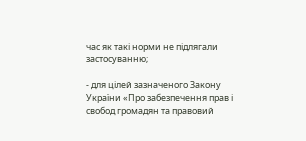час як такі норми не підлягали застосуванню;

- для цілей зазначеного Закону України «Про забезпечення прав і свобод громадян та правовий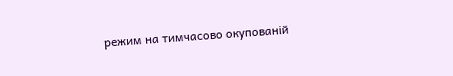режим на тимчасово окупованій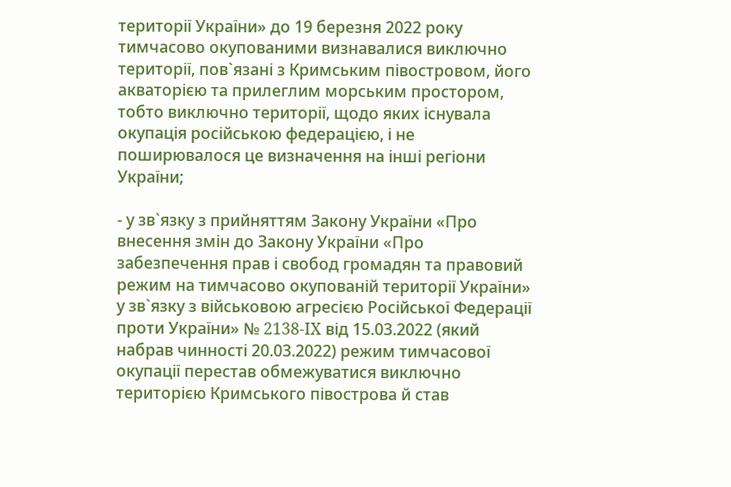території України» до 19 березня 2022 року тимчасово окупованими визнавалися виключно території, пов`язані з Кримським півостровом, його акваторією та прилеглим морським простором, тобто виключно території, щодо яких існувала окупація російською федерацією, і не поширювалося це визначення на інші регіони України;

- у зв`язку з прийняттям Закону України «Про внесення змін до Закону України «Про забезпечення прав і свобод громадян та правовий режим на тимчасово окупованій території України» у зв`язку з військовою агресією Російської Федерації проти України» № 2138-IX від 15.03.2022 (який набрав чинності 20.03.2022) режим тимчасової окупації перестав обмежуватися виключно територією Кримського півострова й став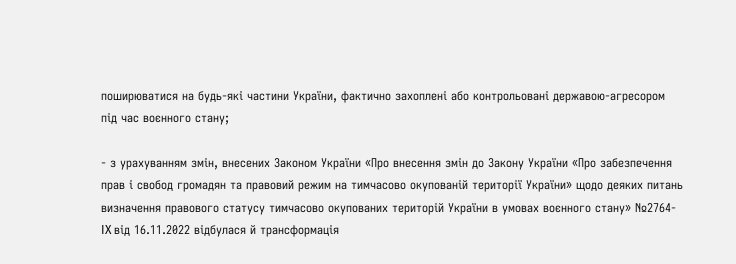поширюватися на будь-які частини України, фактично захоплені або контрольовані державою-агресором під час воєнного стану;

- з урахуванням змін, внесених Законом України «Про внесення змін до Закону України «Про забезпечення прав і свобод громадян та правовий режим на тимчасово окупованій території України» щодо деяких питань визначення правового статусу тимчасово окупованих територій України в умовах воєнного стану» №2764-IX від 16.11.2022 відбулася й трансформація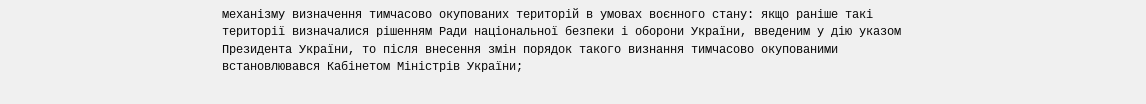механізму визначення тимчасово окупованих територій в умовах воєнного стану: якщо раніше такі території визначалися рішенням Ради національної безпеки і оборони України, введеним у дію указом Президента України, то після внесення змін порядок такого визнання тимчасово окупованими встановлювався Кабінетом Міністрів України;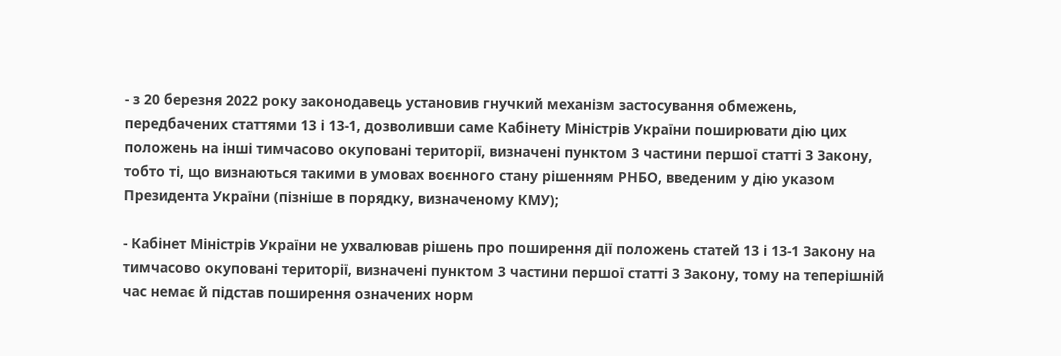- з 20 березня 2022 року законодавець установив гнучкий механізм застосування обмежень, передбачених статтями 13 і 13-1, дозволивши саме Кабінету Міністрів України поширювати дію цих положень на інші тимчасово окуповані території, визначені пунктом 3 частини першої статті 3 Закону, тобто ті, що визнаються такими в умовах воєнного стану рішенням РНБО, введеним у дію указом Президента України (пізніше в порядку, визначеному КМУ);

- Кабінет Міністрів України не ухвалював рішень про поширення дії положень статей 13 і 13-1 Закону на тимчасово окуповані території, визначені пунктом 3 частини першої статті 3 Закону, тому на теперішній час немає й підстав поширення означених норм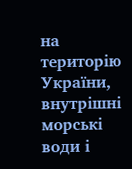на територію України, внутрішні морські води і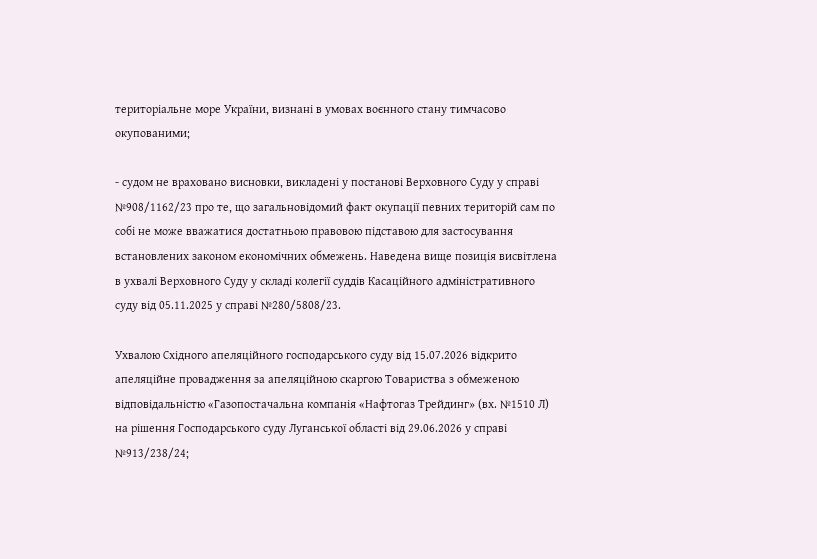територіальне море України, визнані в умовах воєнного стану тимчасово окупованими;

- судом не враховано висновки, викладені у постанові Верховного Суду у справі №908/1162/23 про те, що загальновідомий факт окупації певних територій сам по собі не може вважатися достатньою правовою підставою для застосування встановлених законом економічних обмежень. Наведена вище позиція висвітлена в ухвалі Верховного Суду у складі колегії суддів Касаційного адміністративного суду від 05.11.2025 у справі №280/5808/23.

Ухвалою Східного апеляційного господарського суду від 15.07.2026 відкрито апеляційне провадження за апеляційною скаргою Товариства з обмеженою відповідальністю «Газопостачальна компанія «Нафтогаз Трейдинг» (вх. №1510 Л) на рішення Господарського суду Луганської області від 29.06.2026 у справі №913/238/24;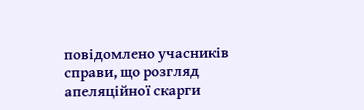повідомлено учасників справи, що розгляд апеляційної скарги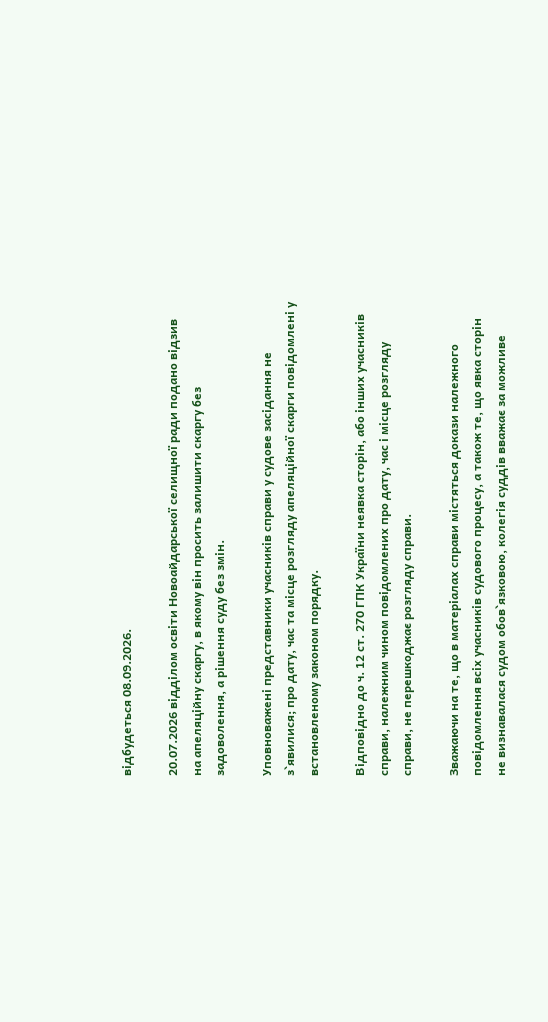відбудеться 08.09.2026.

20.07.2026 відділом освіти Новоайдарської селищної ради подано відзив на апеляційну скаргу, в якому він просить залишити скаргу без задоволення, а рішення суду без змін.

Уповноважені представники учасників справи у судове засідання не з`явилися; про дату, час та місце розгляду апеляційної скарги повідомлені у встановленому законом порядку.

Відповідно до ч. 12 ст. 270 ГПК України неявка сторін, або інших учасників справи, належним чином повідомлених про дату, час і місце розгляду справи, не перешкоджає розгляду справи.

Зважаючи на те, що в матеріалах справи містяться докази належного повідомлення всіх учасників судового процесу, а також те, що явка сторін не визнавалася судом обов`язковою, колегія суддів вважає за можливе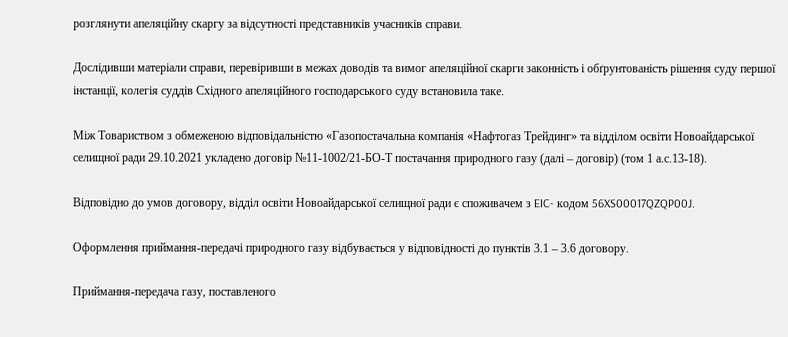розглянути апеляційну скаргу за відсутності представників учасників справи.

Дослідивши матеріали справи, перевіривши в межах доводів та вимог апеляційної скарги законність і обґрунтованість рішення суду першої інстанції, колегія суддів Східного апеляційного господарського суду встановила таке.

Між Товариством з обмеженою відповідальністю «Газопостачальна компанія «Нафтогаз Трейдинг» та відділом освіти Новоайдарської селищної ради 29.10.2021 укладено договір №11-1002/21-БО-Т постачання природного газу (далі – договір) (том 1 а.с.13-18).

Відповідно до умов договору, відділ освіти Новоайдарської селищної ради є споживачем з EIC- кодом 56XS00017QZQP00J.

Оформлення приймання-передачі природного газу відбувається у відповідності до пунктів 3.1 – 3.6 договору.

Приймання-передача газу, поставленого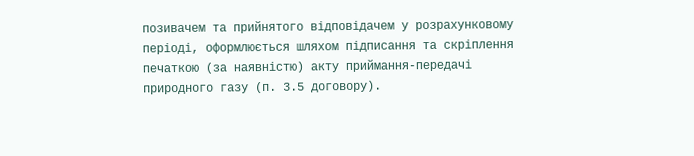позивачем та прийнятого відповідачем у розрахунковому періоді, оформлюється шляхом підписання та скріплення печаткою (за наявністю) акту приймання-передачі природного газу (п. 3.5 договору).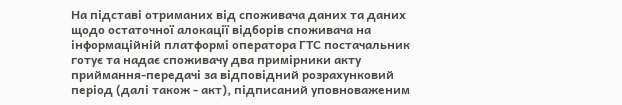На підставі отриманих від споживача даних та даних щодо остаточної алокації відборів споживача на інформаційній платформі оператора ГТС постачальник готує та надає споживачу два примірники акту приймання-передачі за відповідний розрахунковий період (далі також - акт), підписаний уповноваженим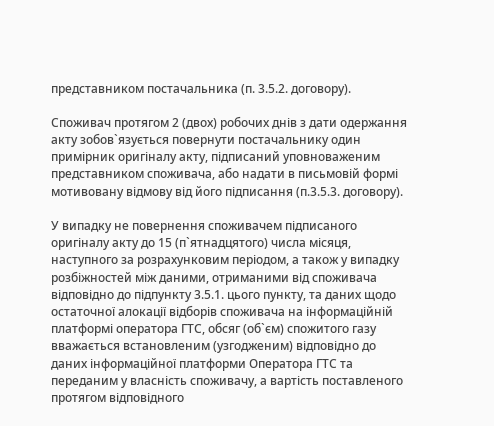представником постачальника (п. 3.5.2. договору).

Споживач протягом 2 (двох) робочих днів з дати одержання акту зобов`язується повернути постачальнику один примірник оригіналу акту, підписаний уповноваженим представником споживача, або надати в письмовій формі мотивовану відмову від його підписання (п.3.5.3. договору).

У випадку не повернення споживачем підписаного оригіналу акту до 15 (п`ятнадцятого) числа місяця, наступного за розрахунковим періодом, а також у випадку розбіжностей між даними, отриманими від споживача відповідно до підпункту 3.5.1. цього пункту, та даних щодо остаточної алокації відборів споживача на інформаційній платформі оператора ГТС, обсяг (об`єм) спожитого газу вважається встановленим (узгодженим) відповідно до даних інформаційної платформи Оператора ГТС та переданим у власність споживачу, а вартість поставленого протягом відповідного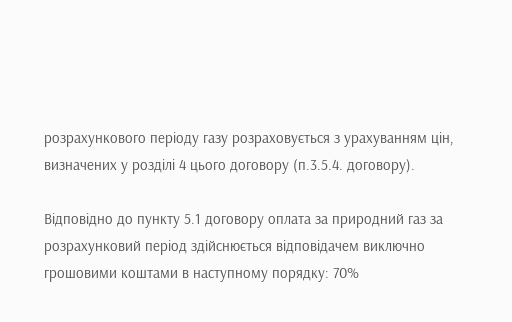розрахункового періоду газу розраховується з урахуванням цін, визначених у розділі 4 цього договору (п.3.5.4. договору).

Відповідно до пункту 5.1 договору оплата за природний газ за розрахунковий період здійснюється відповідачем виключно грошовими коштами в наступному порядку: 70%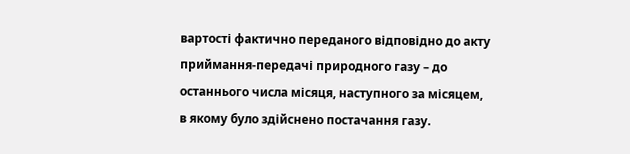вартості фактично переданого відповідно до акту приймання-передачі природного газу – до останнього числа місяця, наступного за місяцем, в якому було здійснено постачання газу.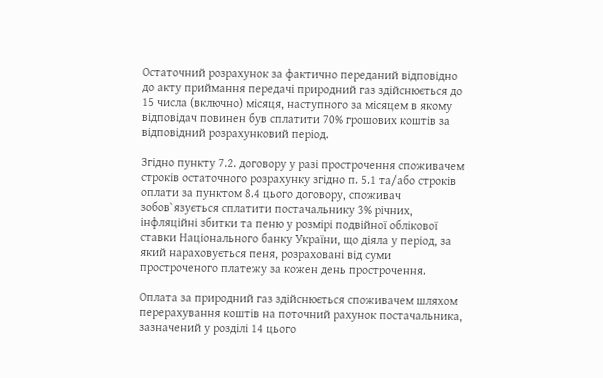Остаточний розрахунок за фактично переданий відповідно до акту приймання передачі природний газ здійснюється до 15 числа (включно) місяця, наступного за місяцем в якому відповідач повинен був сплатити 70% грошових коштів за відповідний розрахунковий період.

Згідно пункту 7.2. договору у разі прострочення споживачем строків остаточного розрахунку згідно п. 5.1 та/або строків оплати за пунктом 8.4 цього договору, споживач зобов`язується сплатити постачальнику 3% річних, інфляційні збитки та пеню у розмірі подвійної облікової ставки Національного банку України, що діяла у період, за який нараховується пеня, розраховані від суми простроченого платежу за кожен день прострочення.

Оплата за природний газ здійснюється споживачем шляхом перерахування коштів на поточний рахунок постачальника, зазначений у розділі 14 цього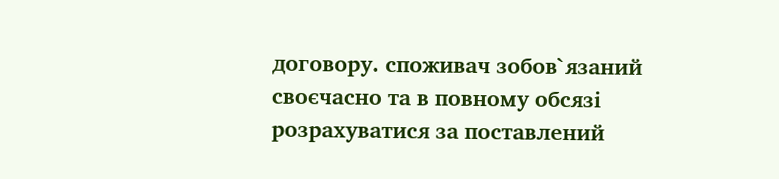договору. споживач зобов`язаний своєчасно та в повному обсязі розрахуватися за поставлений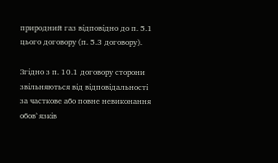природний газ відповідно до п. 5.1 цього договору (п. 5.3 договору).

Згідно з п. 10.1 договору сторони звільняються від відповідальності за часткове або повне невиконання обов`язків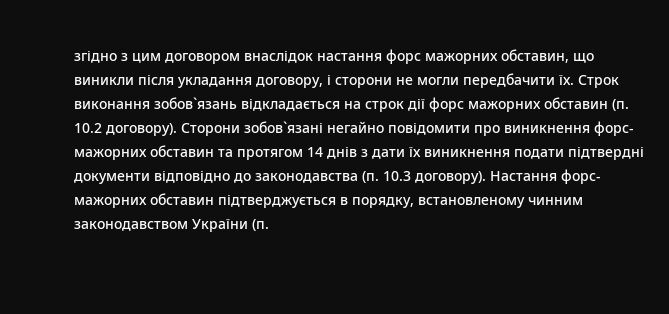згідно з цим договором внаслідок настання форс мажорних обставин, що виникли після укладання договору, і сторони не могли передбачити їх. Строк виконання зобов`язань відкладається на строк дії форс мажорних обставин (п. 10.2 договору). Сторони зобов`язані негайно повідомити про виникнення форс-мажорних обставин та протягом 14 днів з дати їх виникнення подати підтвердні документи відповідно до законодавства (п. 10.3 договору). Настання форс-мажорних обставин підтверджується в порядку, встановленому чинним законодавством України (п.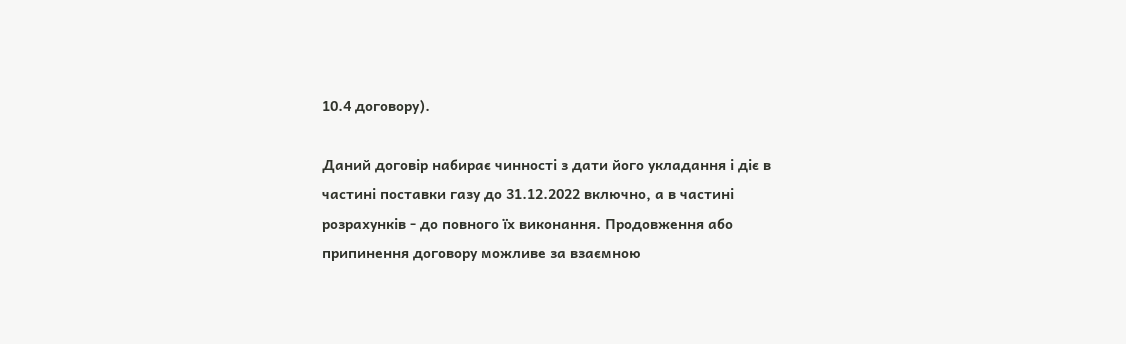10.4 договору).

Даний договір набирає чинності з дати його укладання і діє в частині поставки газу до 31.12.2022 включно, а в частині розрахунків - до повного їх виконання. Продовження або припинення договору можливе за взаємною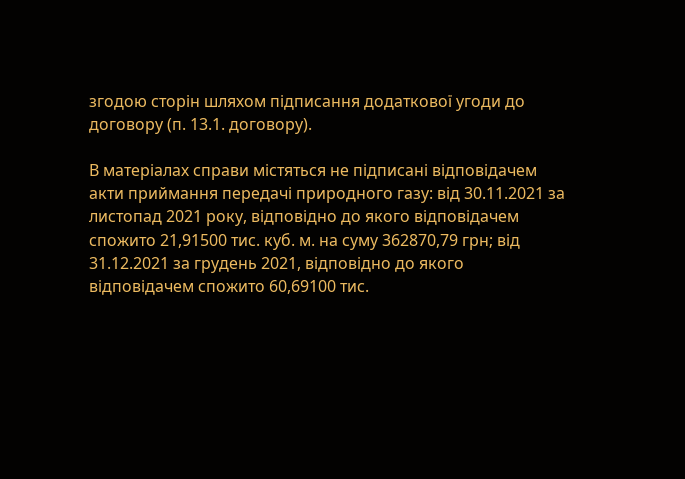згодою сторін шляхом підписання додаткової угоди до договору (п. 13.1. договору).

В матеріалах справи містяться не підписані відповідачем акти приймання передачі природного газу: від 30.11.2021 за листопад 2021 року, відповідно до якого відповідачем спожито 21,91500 тис. куб. м. на суму 362870,79 грн; від 31.12.2021 за грудень 2021, відповідно до якого відповідачем спожито 60,69100 тис.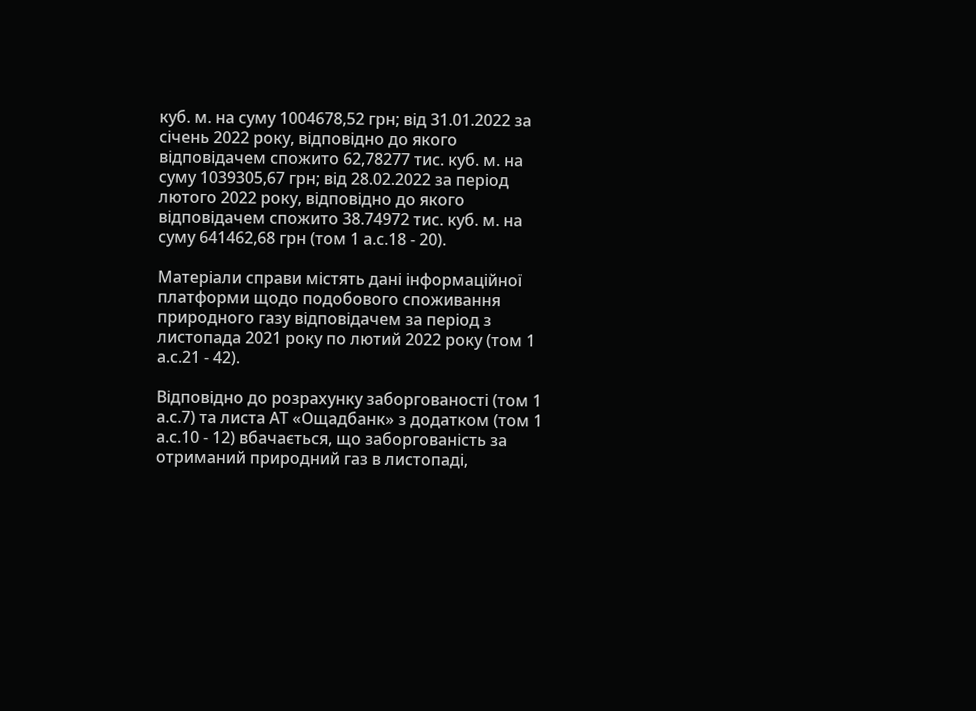куб. м. на суму 1004678,52 грн; від 31.01.2022 за січень 2022 року, відповідно до якого відповідачем спожито 62,78277 тис. куб. м. на суму 1039305,67 грн; від 28.02.2022 за період лютого 2022 року, відповідно до якого відповідачем спожито 38.74972 тис. куб. м. на суму 641462,68 грн (том 1 а.с.18 - 20).

Матеріали справи містять дані інформаційної платформи щодо подобового споживання природного газу відповідачем за період з листопада 2021 року по лютий 2022 року (том 1 а.с.21 - 42).

Відповідно до розрахунку заборгованості (том 1 а.с.7) та листа АТ «Ощадбанк» з додатком (том 1 а.с.10 - 12) вбачається, що заборгованість за отриманий природний газ в листопаді,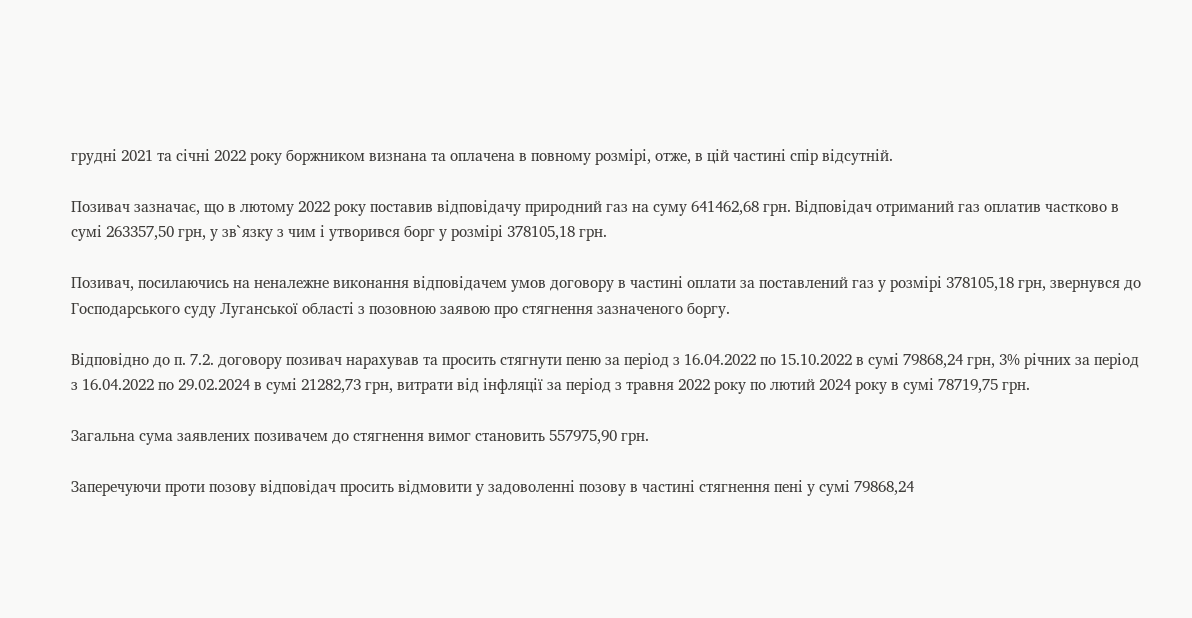грудні 2021 та січні 2022 року боржником визнана та оплачена в повному розмірі, отже, в цій частині спір відсутній.

Позивач зазначає, що в лютому 2022 року поставив відповідачу природний газ на суму 641462,68 грн. Відповідач отриманий газ оплатив частково в сумі 263357,50 грн, у зв`язку з чим і утворився борг у розмірі 378105,18 грн.

Позивач, посилаючись на неналежне виконання відповідачем умов договору в частині оплати за поставлений газ у розмірі 378105,18 грн, звернувся до Господарського суду Луганської області з позовною заявою про стягнення зазначеного боргу.

Відповідно до п. 7.2. договору позивач нарахував та просить стягнути пеню за період з 16.04.2022 по 15.10.2022 в сумі 79868,24 грн, 3% річних за період з 16.04.2022 по 29.02.2024 в сумі 21282,73 грн, витрати від інфляції за період з травня 2022 року по лютий 2024 року в сумі 78719,75 грн.

Загальна сума заявлених позивачем до стягнення вимог становить 557975,90 грн.

Заперечуючи проти позову відповідач просить відмовити у задоволенні позову в частині стягнення пені у сумі 79868,24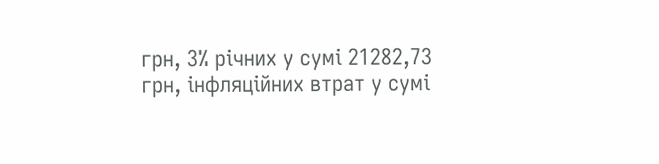грн, 3% річних у сумі 21282,73 грн, інфляційних втрат у сумі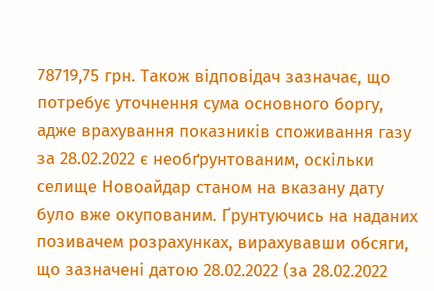78719,75 грн. Також відповідач зазначає, що потребує уточнення сума основного боргу, адже врахування показників споживання газу за 28.02.2022 є необґрунтованим, оскільки селище Новоайдар станом на вказану дату було вже окупованим. Ґрунтуючись на наданих позивачем розрахунках, вирахувавши обсяги, що зазначені датою 28.02.2022 (за 28.02.2022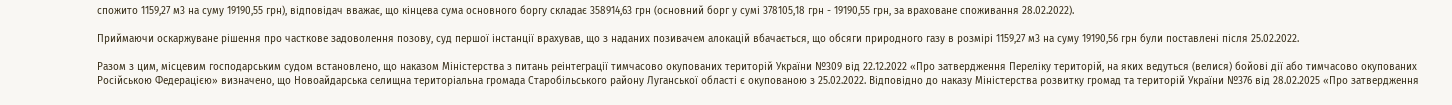спожито 1159,27 м3 на суму 19190,55 грн), відповідач вважає, що кінцева сума основного боргу складає 358914,63 грн (основний борг у сумі 378105,18 грн - 19190,55 грн, за враховане споживання 28.02.2022).

Приймаючи оскаржуване рішення про часткове задоволення позову, суд першої інстанції врахував, що з наданих позивачем алокацій вбачається, що обсяги природного газу в розмірі 1159,27 м3 на суму 19190,56 грн були поставлені після 25.02.2022.

Разом з цим, місцевим господарським судом встановлено, що наказом Міністерства з питань реінтеграції тимчасово окупованих територій України №309 від 22.12.2022 «Про затвердження Переліку територій, на яких ведуться (велися) бойові дії або тимчасово окупованих Російською Федерацією» визначено, що Новоайдарська селищна територіальна громада Старобільського району Луганської області є окупованою з 25.02.2022. Відповідно до наказу Міністерства розвитку громад та територій України №376 від 28.02.2025 «Про затвердження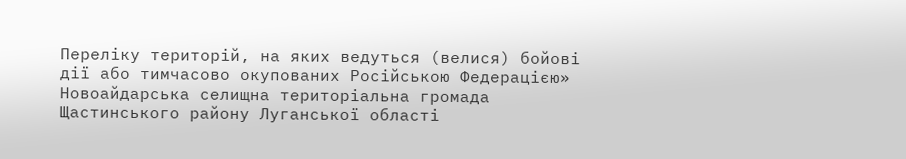Переліку територій, на яких ведуться (велися) бойові дії або тимчасово окупованих Російською Федерацією» Новоайдарська селищна територіальна громада Щастинського району Луганської області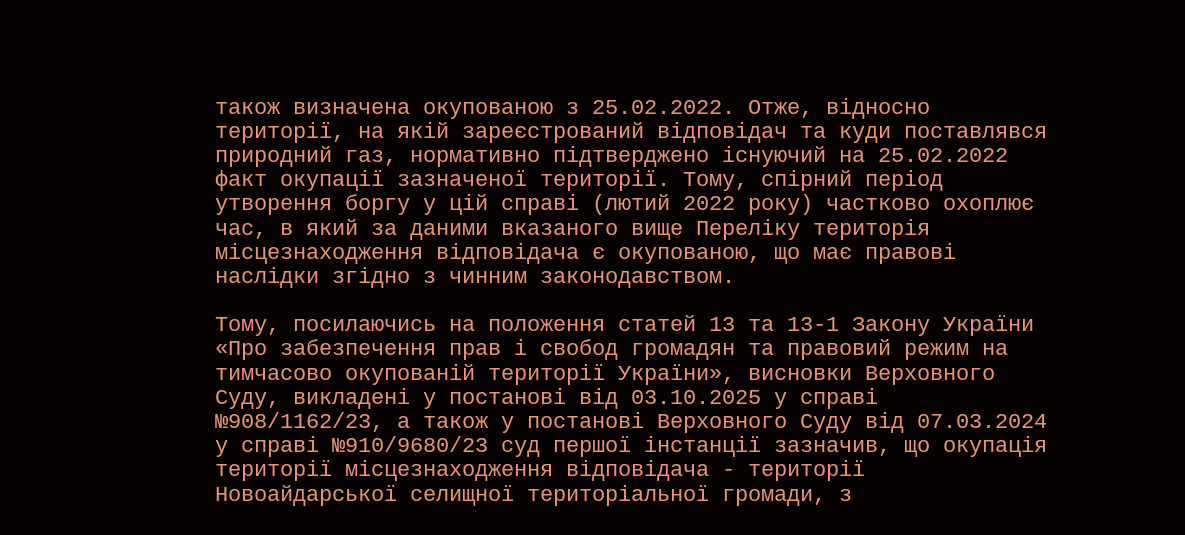також визначена окупованою з 25.02.2022. Отже, відносно території, на якій зареєстрований відповідач та куди поставлявся природний газ, нормативно підтверджено існуючий на 25.02.2022 факт окупації зазначеної території. Тому, спірний період утворення боргу у цій справі (лютий 2022 року) частково охоплює час, в який за даними вказаного вище Переліку територія місцезнаходження відповідача є окупованою, що має правові наслідки згідно з чинним законодавством.

Тому, посилаючись на положення статей 13 та 13-1 Закону України «Про забезпечення прав і свобод громадян та правовий режим на тимчасово окупованій території України», висновки Верховного Суду, викладені у постанові від 03.10.2025 у справі №908/1162/23, а також у постанові Верховного Суду від 07.03.2024 у справі №910/9680/23 суд першої інстанції зазначив, що окупація території місцезнаходження відповідача - території Новоайдарської селищної територіальної громади, з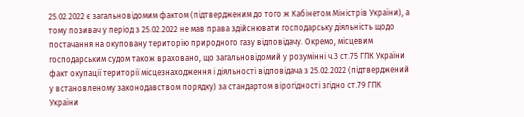25.02.2022 є загальновідомим фактом (підтвердженим до того ж Кабінетом Міністрів України), а тому позивач у період з 25.02.2022 не мав права здійснювати господарську діяльність щодо постачання на окуповану територію природного газу відповідачу. Окремо, місцевим господарським судом також враховано, що загальновідомий у розумінні ч.3 ст.75 ГПК України факт окупації території місцезнаходження і діяльності відповідача з 25.02.2022 (підтверджений у встановленому законодавством порядку) за стандартом вірогідності згідно ст.79 ГПК України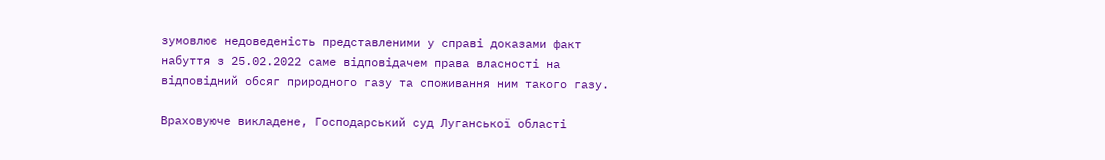зумовлює недоведеність представленими у справі доказами факт набуття з 25.02.2022 саме відповідачем права власності на відповідний обсяг природного газу та споживання ним такого газу.

Враховуюче викладене, Господарський суд Луганської області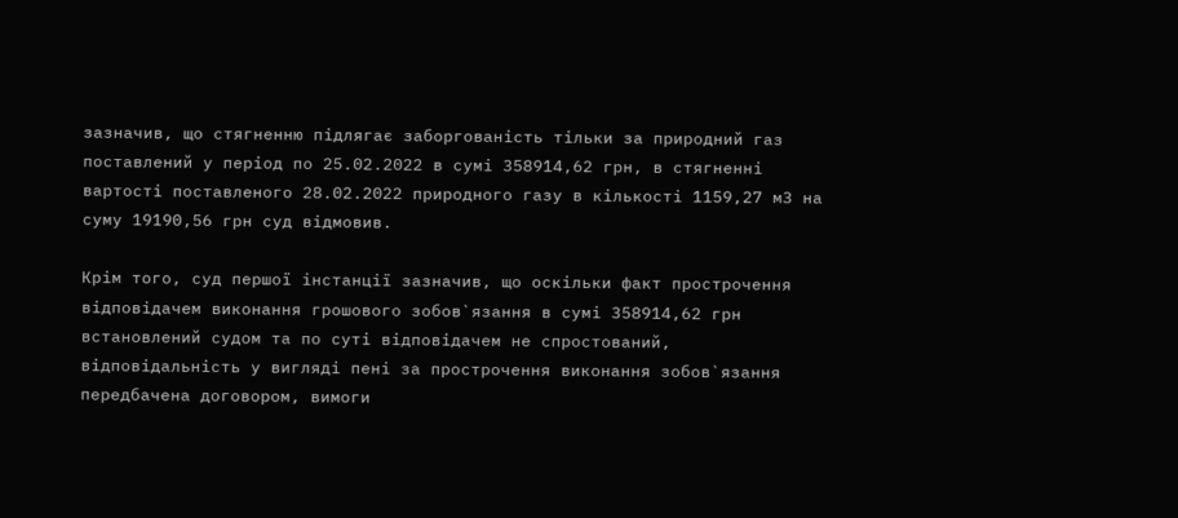зазначив, що стягненню підлягає заборгованість тільки за природний газ поставлений у період по 25.02.2022 в сумі 358914,62 грн, в стягненні вартості поставленого 28.02.2022 природного газу в кількості 1159,27 м3 на суму 19190,56 грн суд відмовив.

Крім того, суд першої інстанції зазначив, що оскільки факт прострочення відповідачем виконання грошового зобов`язання в сумі 358914,62 грн встановлений судом та по суті відповідачем не спростований, відповідальність у вигляді пені за прострочення виконання зобов`язання передбачена договором, вимоги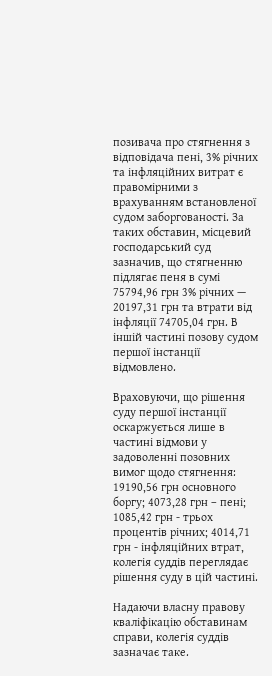позивача про стягнення з відповідача пені, 3% річних та інфляційних витрат є правомірними з врахуванням встановленої судом заборгованості. За таких обставин, місцевий господарський суд зазначив, що стягненню підлягає пеня в сумі 75794,96 грн 3% річних — 20197,31 грн та втрати від інфляції 74705,04 грн. В іншій частині позову судом першої інстанції відмовлено.

Враховуючи, що рішення суду першої інстанції оскаржується лише в частині відмови у задоволенні позовних вимог щодо стягнення: 19190,56 грн основного боргу; 4073,28 грн – пені; 1085,42 грн - трьох процентів річних; 4014,71 грн - інфляційних втрат, колегія суддів переглядає рішення суду в цій частині.

Надаючи власну правову кваліфікацію обставинам справи, колегія суддів зазначає таке.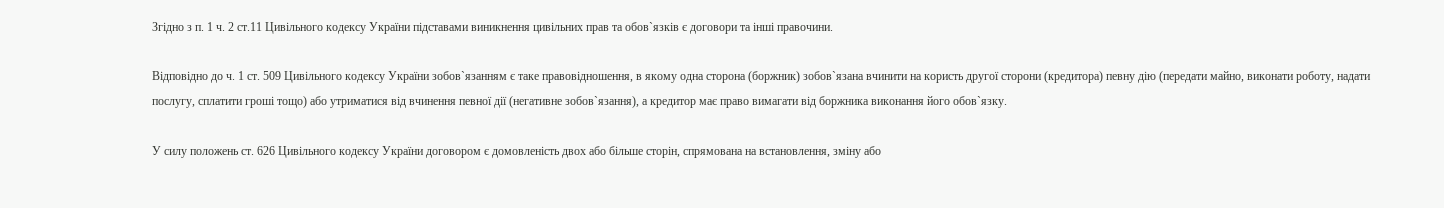Згідно з п. 1 ч. 2 ст.11 Цивільного кодексу України підставами виникнення цивільних прав та обов`язків є договори та інші правочини.

Відповідно до ч. 1 ст. 509 Цивільного кодексу України зобов`язанням є таке правовідношення, в якому одна сторона (боржник) зобов`язана вчинити на користь другої сторони (кредитора) певну дію (передати майно, виконати роботу, надати послугу, сплатити гроші тощо) або утриматися від вчинення певної дії (негативне зобов`язання), а кредитор має право вимагати від боржника виконання його обов`язку.

У силу положень ст. 626 Цивільного кодексу України договором є домовленість двох або більше сторін, спрямована на встановлення, зміну або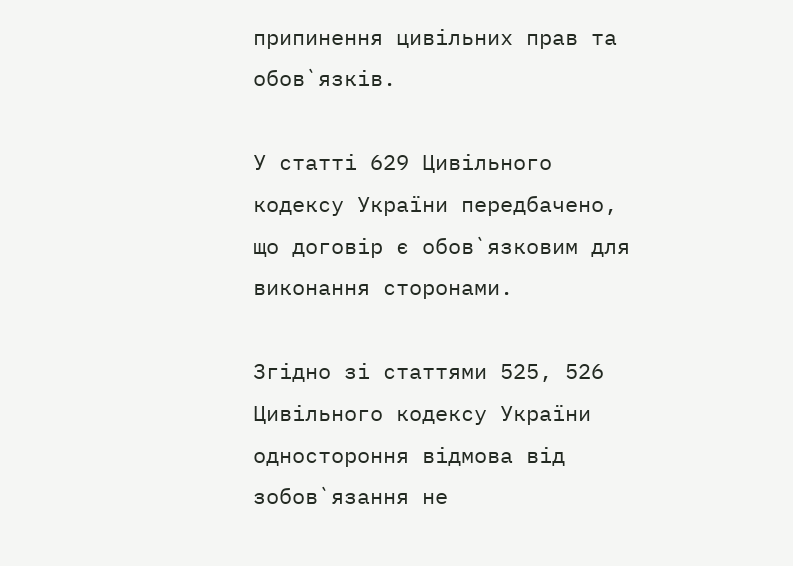припинення цивільних прав та обов`язків.

У статті 629 Цивільного кодексу України передбачено, що договір є обов`язковим для виконання сторонами.

Згідно зі статтями 525, 526 Цивільного кодексу України одностороння відмова від зобов`язання не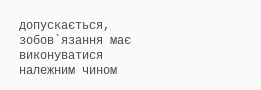допускається, зобов`язання має виконуватися належним чином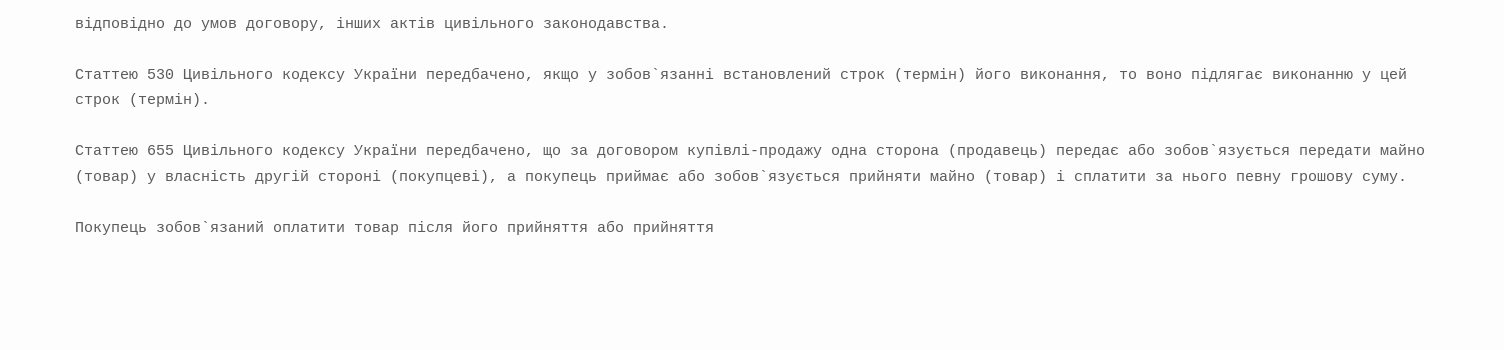відповідно до умов договору, інших актів цивільного законодавства.

Статтею 530 Цивільного кодексу України передбачено, якщо у зобов`язанні встановлений строк (термін) його виконання, то воно підлягає виконанню у цей строк (термін).

Статтею 655 Цивільного кодексу України передбачено, що за договором купівлі-продажу одна сторона (продавець) передає або зобов`язується передати майно (товар) у власність другій стороні (покупцеві), а покупець приймає або зобов`язується прийняти майно (товар) і сплатити за нього певну грошову суму.

Покупець зобов`язаний оплатити товар після його прийняття або прийняття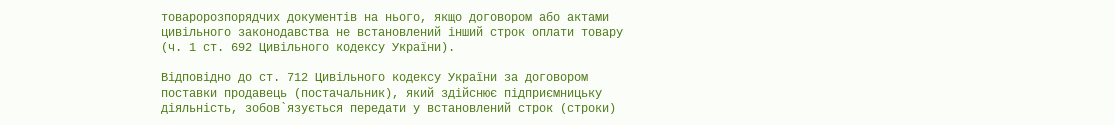товаророзпорядчих документів на нього, якщо договором або актами цивільного законодавства не встановлений інший строк оплати товару (ч. 1 ст. 692 Цивільного кодексу України).

Відповідно до ст. 712 Цивільного кодексу України за договором поставки продавець (постачальник), який здійснює підприємницьку діяльність, зобов`язується передати у встановлений строк (строки)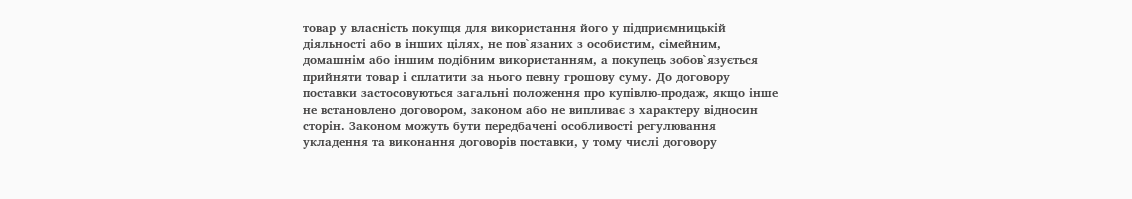товар у власність покупця для використання його у підприємницькій діяльності або в інших цілях, не пов`язаних з особистим, сімейним, домашнім або іншим подібним використанням, а покупець зобов`язується прийняти товар і сплатити за нього певну грошову суму. До договору поставки застосовуються загальні положення про купівлю-продаж, якщо інше не встановлено договором, законом або не випливає з характеру відносин сторін. Законом можуть бути передбачені особливості регулювання укладення та виконання договорів поставки, у тому числі договору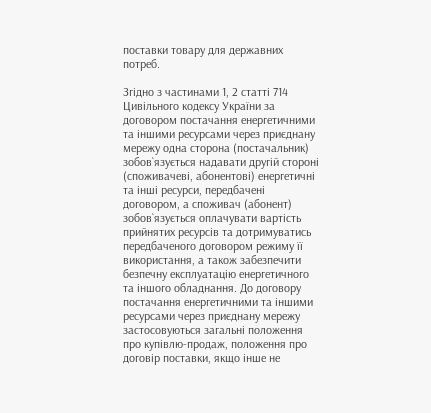поставки товару для державних потреб.

Згідно з частинами 1, 2 статті 714 Цивільного кодексу України за договором постачання енергетичними та іншими ресурсами через приєднану мережу одна сторона (постачальник) зобов`язується надавати другій стороні (споживачеві, абонентові) енергетичні та інші ресурси, передбачені договором, а споживач (абонент) зобов`язується оплачувати вартість прийнятих ресурсів та дотримуватись передбаченого договором режиму її використання, а також забезпечити безпечну експлуатацію енергетичного та іншого обладнання. До договору постачання енергетичними та іншими ресурсами через приєднану мережу застосовуються загальні положення про купівлю-продаж, положення про договір поставки, якщо інше не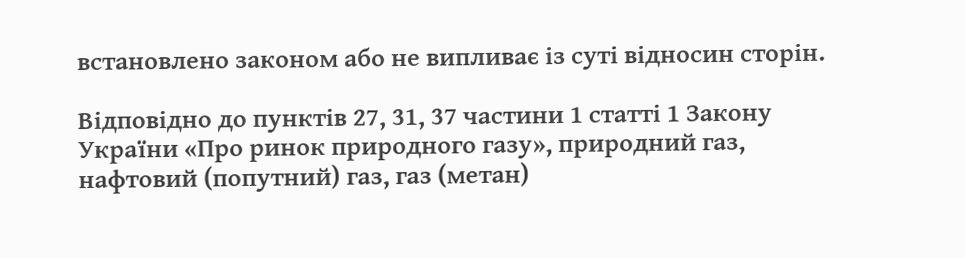встановлено законом або не випливає із суті відносин сторін.

Відповідно до пунктів 27, 31, 37 частини 1 статті 1 Закону України «Про ринок природного газу», природний газ, нафтовий (попутний) газ, газ (метан)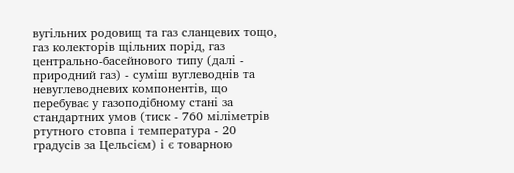вугільних родовищ та газ сланцевих тощо, газ колекторів щільних порід, газ центрально-басейнового типу (далі - природний газ) - суміш вуглеводнів та невуглеводневих компонентів, що перебуває у газоподібному стані за стандартних умов (тиск - 760 міліметрів ртутного стовпа і температура - 20 градусів за Цельсієм) і є товарною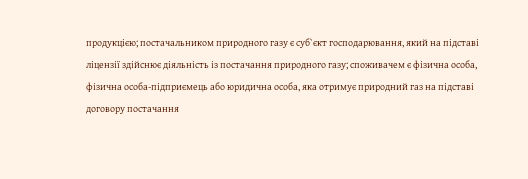продукцією; постачальником природного газу є суб`єкт господарювання, який на підставі ліцензії здійснює діяльність із постачання природного газу; споживачем є фізична особа, фізична особа-підприємець або юридична особа, яка отримує природний газ на підставі договору постачання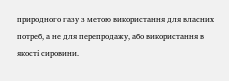природного газу з метою використання для власних потреб, а не для перепродажу, або використання в якості сировини.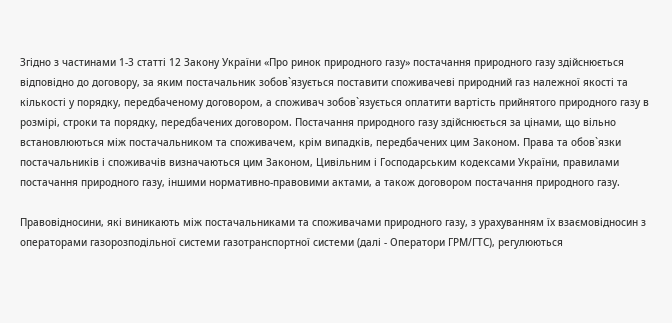Згідно з частинами 1-3 статті 12 Закону України «Про ринок природного газу» постачання природного газу здійснюється відповідно до договору, за яким постачальник зобов`язується поставити споживачеві природний газ належної якості та кількості у порядку, передбаченому договором, а споживач зобов`язується оплатити вартість прийнятого природного газу в розмірі, строки та порядку, передбачених договором. Постачання природного газу здійснюється за цінами, що вільно встановлюються між постачальником та споживачем, крім випадків, передбачених цим Законом. Права та обов`язки постачальників і споживачів визначаються цим Законом, Цивільним і Господарським кодексами України, правилами постачання природного газу, іншими нормативно-правовими актами, а також договором постачання природного газу.

Правовідносини, які виникають між постачальниками та споживачами природного газу, з урахуванням їх взаємовідносин з операторами газорозподільної системи газотранспортної системи (далі - Оператори ГРМ/ГТС), регулюються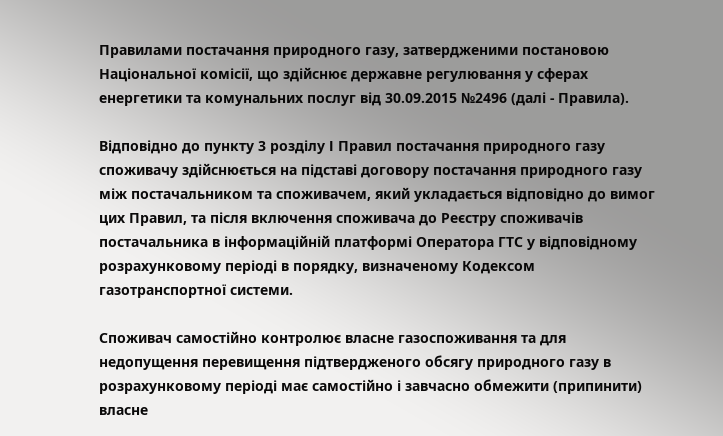Правилами постачання природного газу, затвердженими постановою Національної комісії, що здійснює державне регулювання у сферах енергетики та комунальних послуг від 30.09.2015 №2496 (далі - Правила).

Відповідно до пункту 3 розділу І Правил постачання природного газу споживачу здійснюється на підставі договору постачання природного газу між постачальником та споживачем, який укладається відповідно до вимог цих Правил, та після включення споживача до Реєстру споживачів постачальника в інформаційній платформі Оператора ГТС у відповідному розрахунковому періоді в порядку, визначеному Кодексом газотранспортної системи.

Споживач самостійно контролює власне газоспоживання та для недопущення перевищення підтвердженого обсягу природного газу в розрахунковому періоді має самостійно і завчасно обмежити (припинити) власне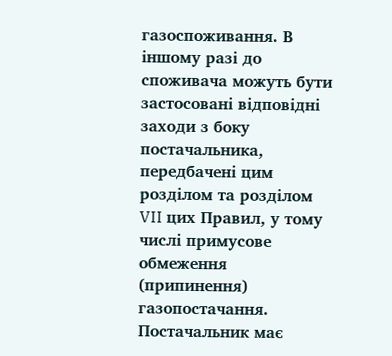газоспоживання. В іншому разі до споживача можуть бути застосовані відповідні заходи з боку постачальника, передбачені цим розділом та розділом VII цих Правил, у тому числі примусове обмеження (припинення) газопостачання. Постачальник має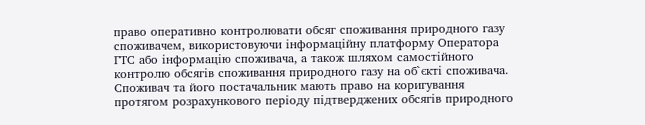право оперативно контролювати обсяг споживання природного газу споживачем, використовуючи інформаційну платформу Оператора ГТС або інформацію споживача, а також шляхом самостійного контролю обсягів споживання природного газу на об`єкті споживача. Споживач та його постачальник мають право на коригування протягом розрахункового періоду підтверджених обсягів природного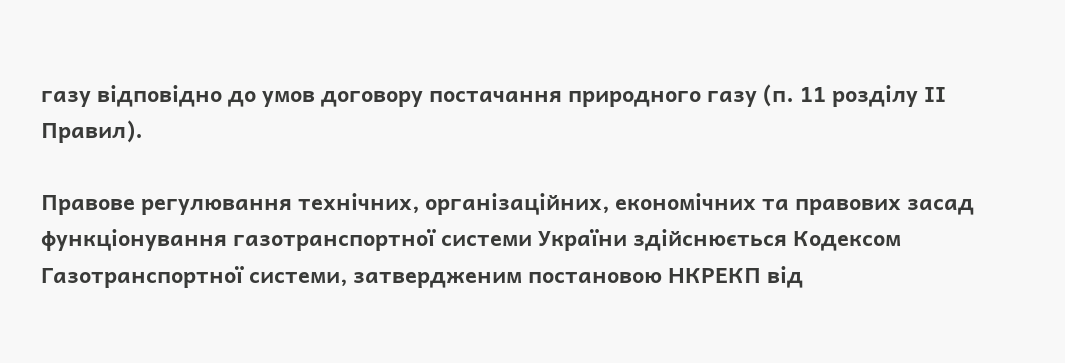газу відповідно до умов договору постачання природного газу (п. 11 розділу ІІ Правил).

Правове регулювання технічних, організаційних, економічних та правових засад функціонування газотранспортної системи України здійснюється Кодексом Газотранспортної системи, затвердженим постановою НКРЕКП від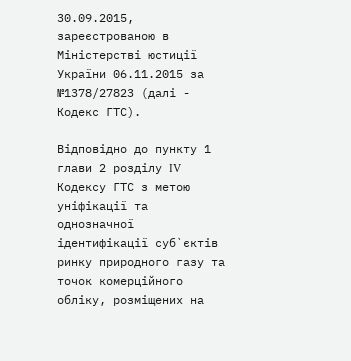30.09.2015, зареєстрованою в Міністерстві юстиції України 06.11.2015 за №1378/27823 (далі - Кодекс ГТС).

Відповідно до пункту 1 глави 2 розділу IV Кодексу ГТС з метою уніфікації та однозначної ідентифікації суб`єктів ринку природного газу та точок комерційного обліку, розміщених на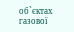об`єктах газової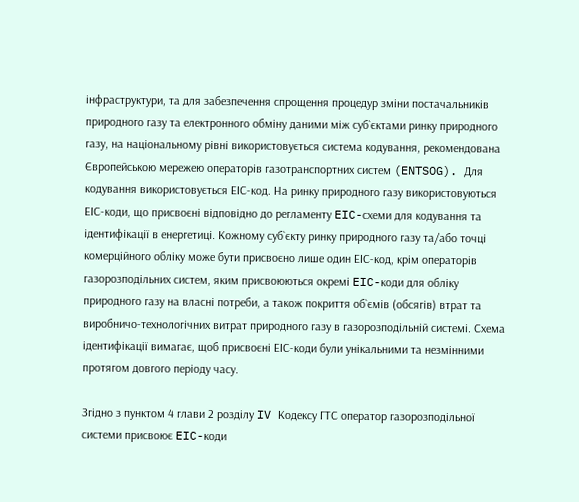інфраструктури, та для забезпечення спрощення процедур зміни постачальників природного газу та електронного обміну даними між суб`єктами ринку природного газу, на національному рівні використовується система кодування, рекомендована Європейською мережею операторів газотранспортних систем (ENTSOG). Для кодування використовується ЕІС-код. На ринку природного газу використовуються ЕІС-коди, що присвоєні відповідно до регламенту EIC-схеми для кодування та ідентифікації в енергетиці. Кожному суб`єкту ринку природного газу та/або точці комерційного обліку може бути присвоєно лише один ЕІС-код, крім операторів газорозподільних систем, яким присвоюються окремі EIC-коди для обліку природного газу на власні потреби, а також покриття об`ємів (обсягів) втрат та виробничо-технологічних витрат природного газу в газорозподільній системі. Схема ідентифікації вимагає, щоб присвоєні ЕІС-коди були унікальними та незмінними протягом довгого періоду часу.

Згідно з пунктом 4 глави 2 розділу IV Кодексу ГТС оператор газорозподільної системи присвоює EIC-коди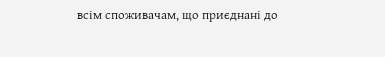всім споживачам, що приєднані до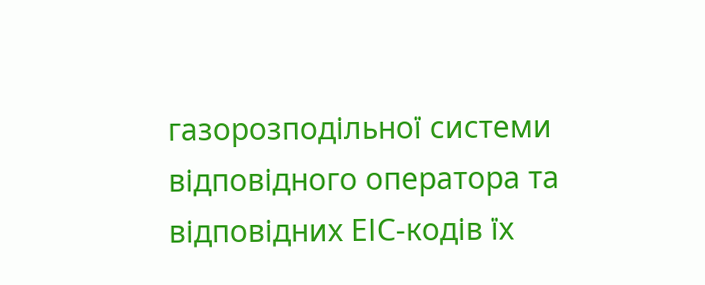газорозподільної системи відповідного оператора та відповідних ЕІС-кодів їх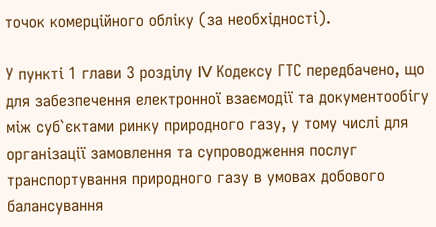точок комерційного обліку (за необхідності).

У пункті 1 глави 3 розділу IV Кодексу ГТС передбачено, що для забезпечення електронної взаємодії та документообігу між суб`єктами ринку природного газу, у тому числі для організації замовлення та супроводження послуг транспортування природного газу в умовах добового балансування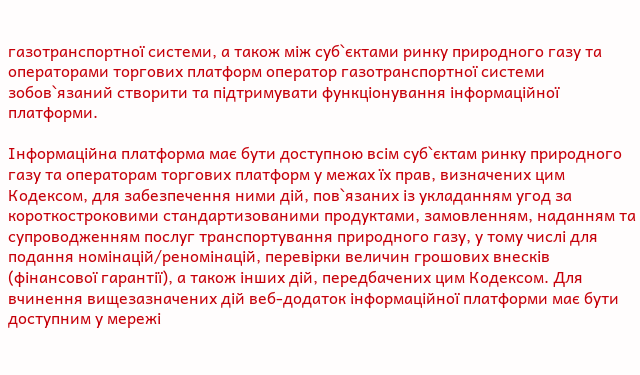газотранспортної системи, а також між суб`єктами ринку природного газу та операторами торгових платформ оператор газотранспортної системи зобов`язаний створити та підтримувати функціонування інформаційної платформи.

Інформаційна платформа має бути доступною всім суб`єктам ринку природного газу та операторам торгових платформ у межах їх прав, визначених цим Кодексом, для забезпечення ними дій, пов`язаних із укладанням угод за короткостроковими стандартизованими продуктами, замовленням, наданням та супроводженням послуг транспортування природного газу, у тому числі для подання номінацій/реномінацій, перевірки величин грошових внесків (фінансової гарантії), а також інших дій, передбачених цим Кодексом. Для вчинення вищезазначених дій веб-додаток інформаційної платформи має бути доступним у мережі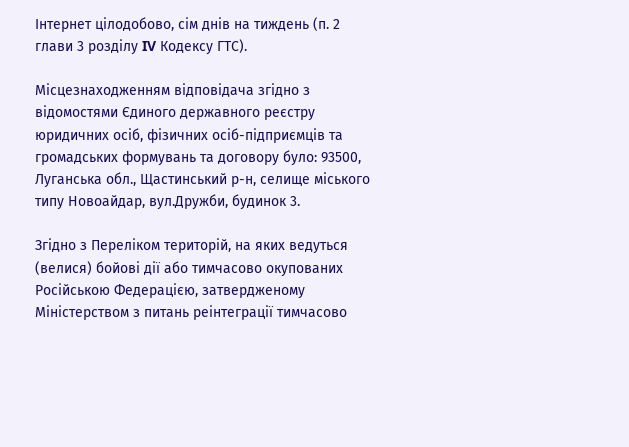Інтернет цілодобово, сім днів на тиждень (п. 2 глави 3 розділу IV Кодексу ГТС).

Місцезнаходженням відповідача згідно з відомостями Єдиного державного реєстру юридичних осіб, фізичних осіб-підприємців та громадських формувань та договору було: 93500, Луганська обл., Щастинський р-н, селище міського типу Новоайдар, вул.Дружби, будинок 3.

Згідно з Переліком територій, на яких ведуться (велися) бойові дії або тимчасово окупованих Російською Федерацією, затвердженому Міністерством з питань реінтеграції тимчасово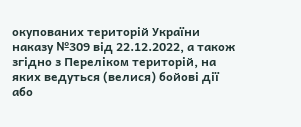окупованих територій України наказу №309 від 22.12.2022, а також згідно з Переліком територій, на яких ведуться (велися) бойові дії або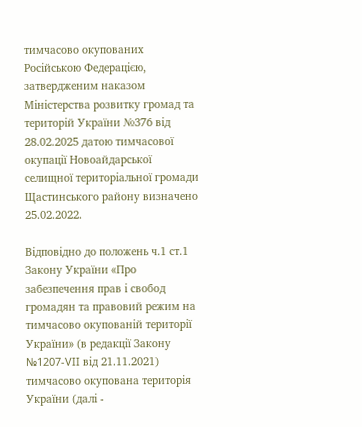тимчасово окупованих Російською Федерацією, затвердженим наказом Міністерства розвитку громад та територій України №376 від 28.02.2025 датою тимчасової окупації Новоайдарської селищної територіальної громади Щастинського району визначено 25.02.2022.

Відповідно до положень ч.1 ст.1 Закону України «Про забезпечення прав і свобод громадян та правовий режим на тимчасово окупованій території України» (в редакції Закону №1207-VII від 21.11.2021) тимчасово окупована територія України (далі -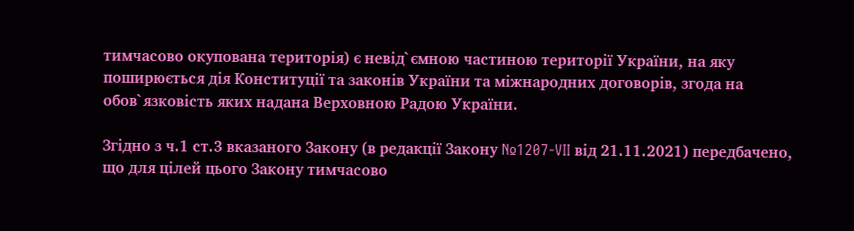тимчасово окупована територія) є невід`ємною частиною території України, на яку поширюється дія Конституції та законів України та міжнародних договорів, згода на обов`язковість яких надана Верховною Радою України.

Згідно з ч.1 ст.3 вказаного Закону (в редакції Закону №1207-VII від 21.11.2021) передбачено, що для цілей цього Закону тимчасово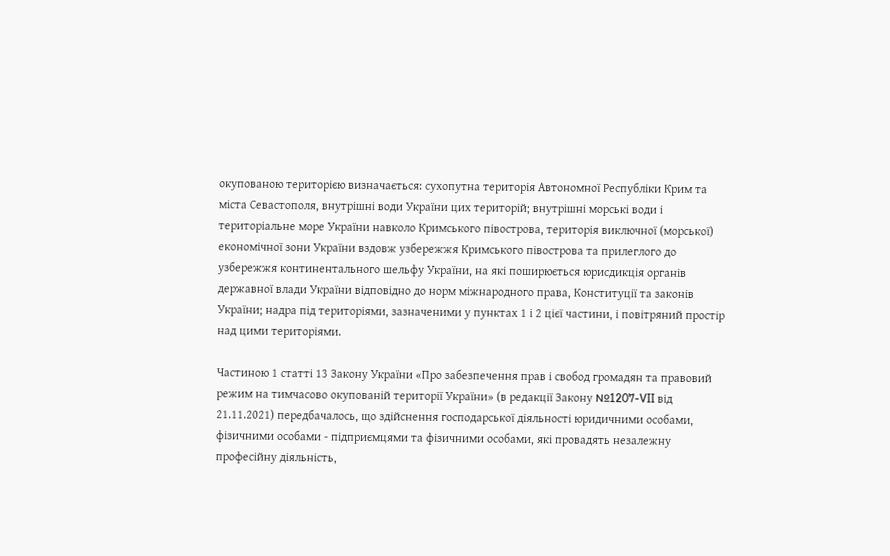окупованою територією визначається: сухопутна територія Автономної Республіки Крим та міста Севастополя, внутрішні води України цих територій; внутрішні морські води і територіальне море України навколо Кримського півострова, територія виключної (морської) економічної зони України вздовж узбережжя Кримського півострова та прилеглого до узбережжя континентального шельфу України, на які поширюється юрисдикція органів державної влади України відповідно до норм міжнародного права, Конституції та законів України; надра під територіями, зазначеними у пунктах 1 і 2 цієї частини, і повітряний простір над цими територіями.

Частиною 1 статті 13 Закону України «Про забезпечення прав і свобод громадян та правовий режим на тимчасово окупованій території України» (в редакції Закону №1207-VII від 21.11.2021) передбачалось, що здійснення господарської діяльності юридичними особами, фізичними особами - підприємцями та фізичними особами, які провадять незалежну професійну діяльність,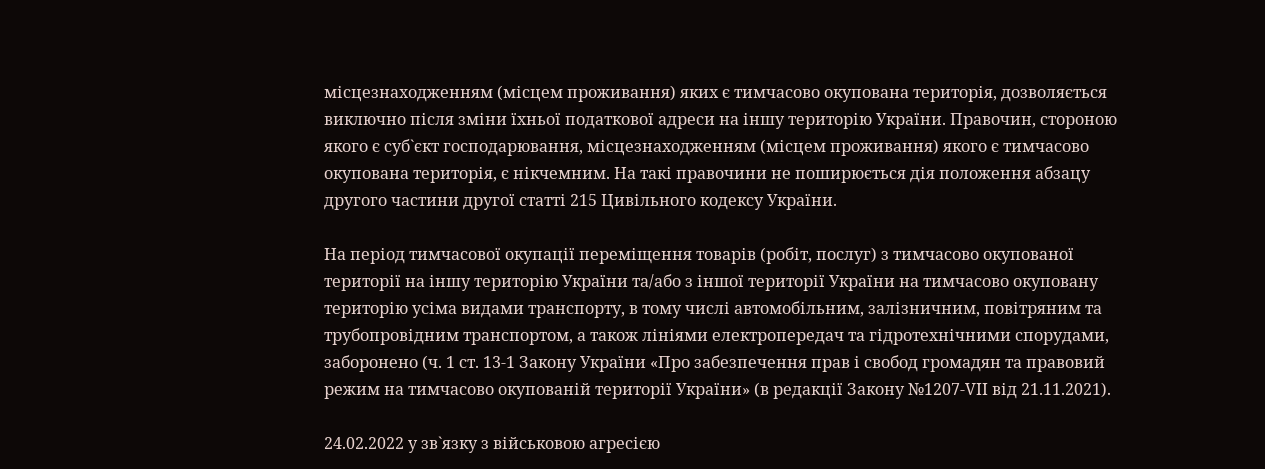місцезнаходженням (місцем проживання) яких є тимчасово окупована територія, дозволяється виключно після зміни їхньої податкової адреси на іншу територію України. Правочин, стороною якого є суб`єкт господарювання, місцезнаходженням (місцем проживання) якого є тимчасово окупована територія, є нікчемним. На такі правочини не поширюється дія положення абзацу другого частини другої статті 215 Цивільного кодексу України.

На період тимчасової окупації переміщення товарів (робіт, послуг) з тимчасово окупованої території на іншу територію України та/або з іншої території України на тимчасово окуповану територію усіма видами транспорту, в тому числі автомобільним, залізничним, повітряним та трубопровідним транспортом, а також лініями електропередач та гідротехнічними спорудами, заборонено (ч. 1 ст. 13-1 Закону України «Про забезпечення прав і свобод громадян та правовий режим на тимчасово окупованій території України» (в редакції Закону №1207-VII від 21.11.2021).

24.02.2022 у зв`язку з військовою агресією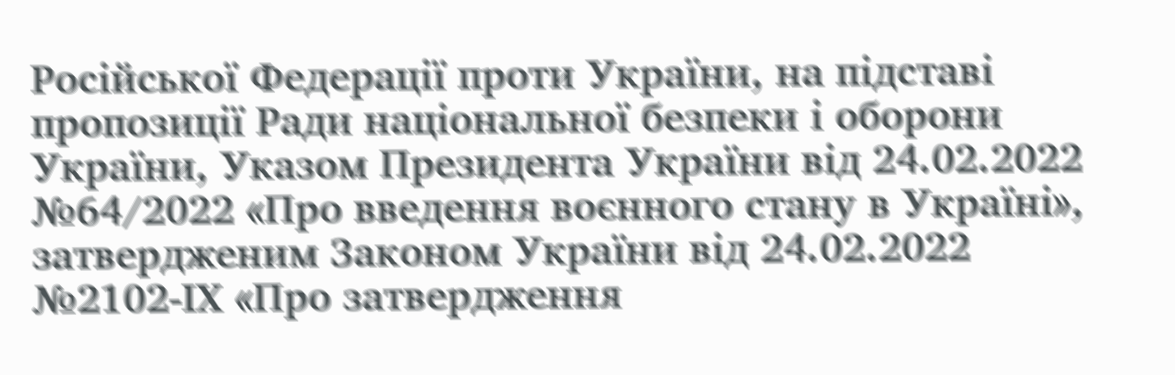Російської Федерації проти України, на підставі пропозиції Ради національної безпеки і оборони України, Указом Президента України від 24.02.2022 №64/2022 «Про введення воєнного стану в Україні», затвердженим Законом України від 24.02.2022 №2102-ІХ «Про затвердження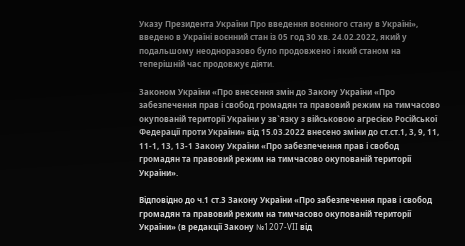Указу Президента України Про введення воєнного стану в Україні», введено в Україні воєнний стан із 05 год 30 хв. 24.02.2022, який у подальшому неодноразово було продовжено і який станом на теперішній час продовжує діяти.

Законом України «Про внесення змін до Закону України «Про забезпечення прав і свобод громадян та правовий режим на тимчасово окупованій території України у зв`язку з військовою агресією Російської Федерації проти України» від 15.03.2022 внесено зміни до ст.ст.1, 3, 9, 11, 11-1, 13, 13-1 Закону України «Про забезпечення прав і свобод громадян та правовий режим на тимчасово окупованій території України».

Відповідно до ч.1 ст.3 Закону України «Про забезпечення прав і свобод громадян та правовий режим на тимчасово окупованій території України» (в редакції Закону №1207-VII від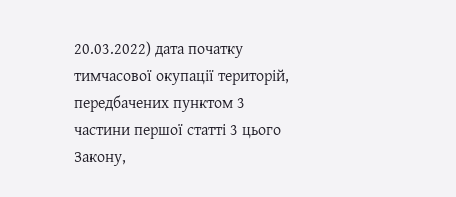20.03.2022) дата початку тимчасової окупації територій, передбачених пунктом 3 частини першої статті 3 цього Закону,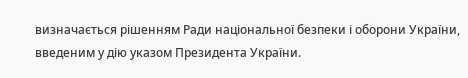визначається рішенням Ради національної безпеки і оборони України, введеним у дію указом Президента України.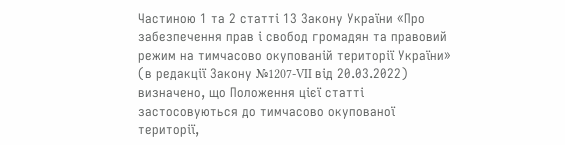Частиною 1 та 2 статті 13 Закону України «Про забезпечення прав і свобод громадян та правовий режим на тимчасово окупованій території України» (в редакції Закону №1207-VII від 20.03.2022) визначено, що Положення цієї статті застосовуються до тимчасово окупованої території,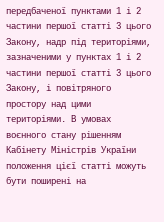передбаченої пунктами 1 і 2 частини першої статті 3 цього Закону, надр під територіями, зазначеними у пунктах 1 і 2 частини першої статті 3 цього Закону, і повітряного простору над цими територіями. В умовах воєнного стану рішенням Кабінету Міністрів України положення цієї статті можуть бути поширені на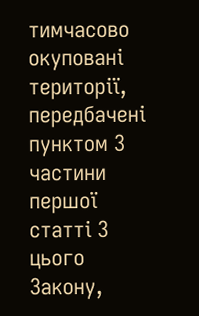тимчасово окуповані території, передбачені пунктом 3 частини першої статті 3 цього Закону,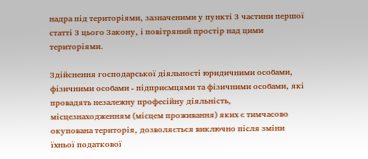надра під територіями, зазначеними у пункті 3 частини першої статті 3 цього Закону, і повітряний простір над цими територіями.

Здійснення господарської діяльності юридичними особами, фізичними особами - підприємцями та фізичними особами, які провадять незалежну професійну діяльність, місцезнаходженням (місцем проживання) яких є тимчасово окупована територія, дозволяється виключно після зміни їхньої податкової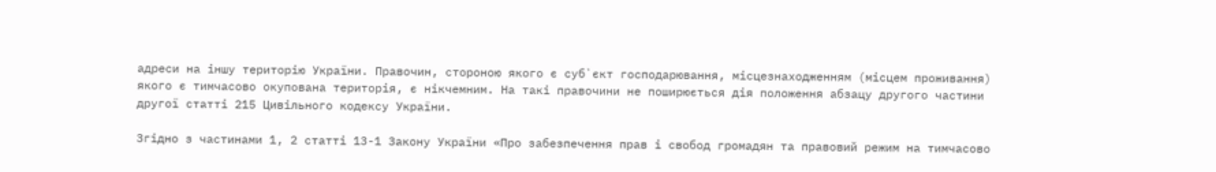адреси на іншу територію України. Правочин, стороною якого є суб`єкт господарювання, місцезнаходженням (місцем проживання) якого є тимчасово окупована територія, є нікчемним. На такі правочини не поширюється дія положення абзацу другого частини другої статті 215 Цивільного кодексу України.

Згідно з частинами 1, 2 статті 13-1 Закону України «Про забезпечення прав і свобод громадян та правовий режим на тимчасово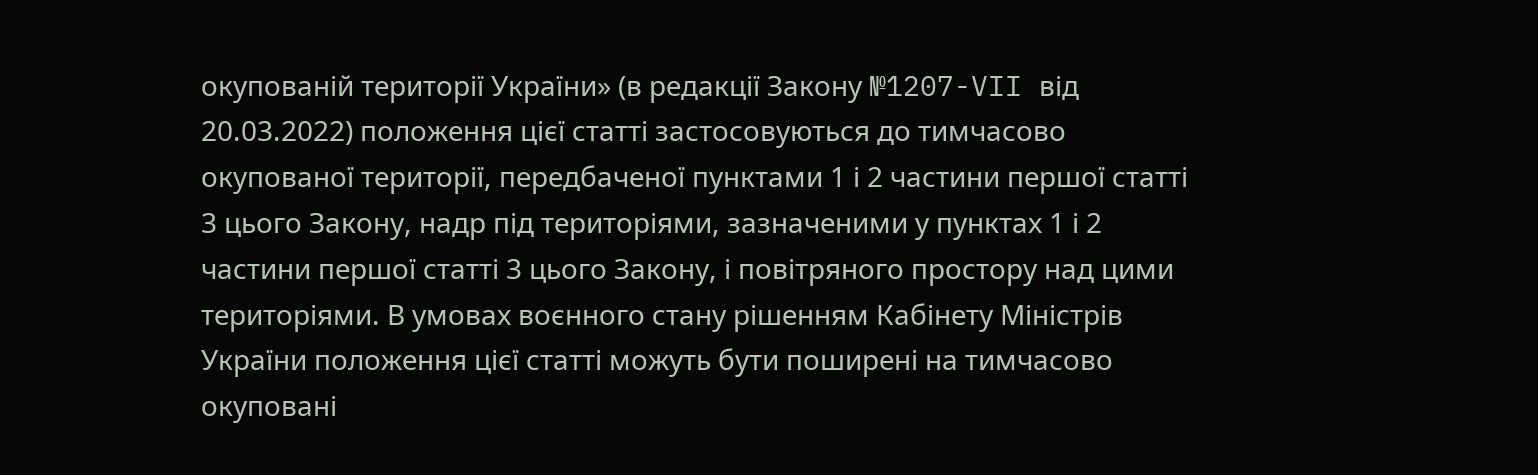окупованій території України» (в редакції Закону №1207-VII від 20.03.2022) положення цієї статті застосовуються до тимчасово окупованої території, передбаченої пунктами 1 і 2 частини першої статті 3 цього Закону, надр під територіями, зазначеними у пунктах 1 і 2 частини першої статті 3 цього Закону, і повітряного простору над цими територіями. В умовах воєнного стану рішенням Кабінету Міністрів України положення цієї статті можуть бути поширені на тимчасово окуповані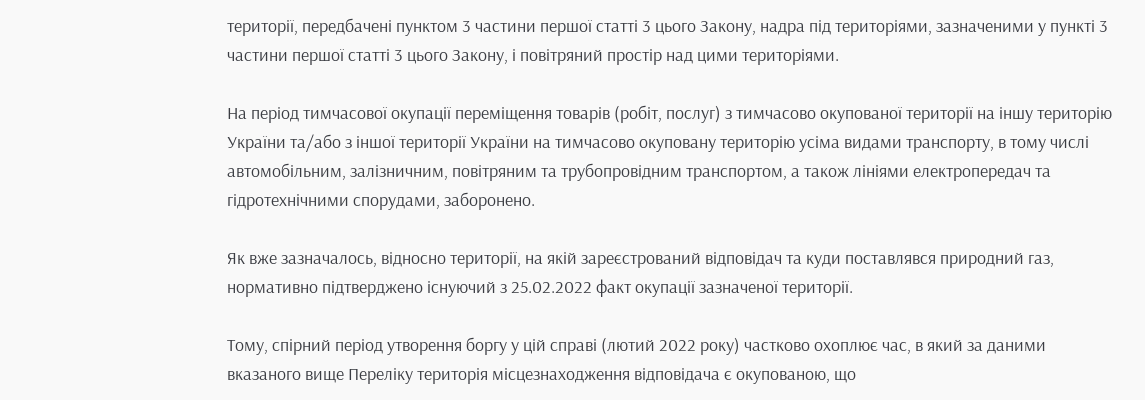території, передбачені пунктом 3 частини першої статті 3 цього Закону, надра під територіями, зазначеними у пункті 3 частини першої статті 3 цього Закону, і повітряний простір над цими територіями.

На період тимчасової окупації переміщення товарів (робіт, послуг) з тимчасово окупованої території на іншу територію України та/або з іншої території України на тимчасово окуповану територію усіма видами транспорту, в тому числі автомобільним, залізничним, повітряним та трубопровідним транспортом, а також лініями електропередач та гідротехнічними спорудами, заборонено.

Як вже зазначалось, відносно території, на якій зареєстрований відповідач та куди поставлявся природний газ, нормативно підтверджено існуючий з 25.02.2022 факт окупації зазначеної території.

Тому, спірний період утворення боргу у цій справі (лютий 2022 року) частково охоплює час, в який за даними вказаного вище Переліку територія місцезнаходження відповідача є окупованою, що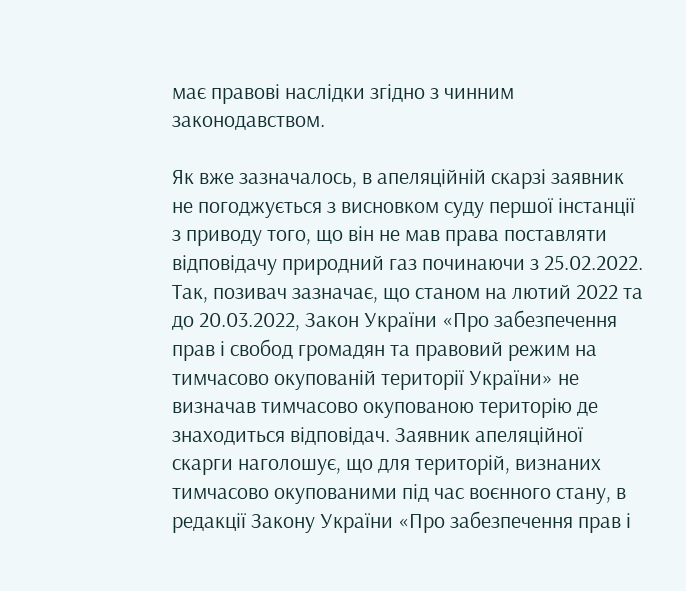має правові наслідки згідно з чинним законодавством.

Як вже зазначалось, в апеляційній скарзі заявник не погоджується з висновком суду першої інстанції з приводу того, що він не мав права поставляти відповідачу природний газ починаючи з 25.02.2022. Так, позивач зазначає, що станом на лютий 2022 та до 20.03.2022, Закон України «Про забезпечення прав і свобод громадян та правовий режим на тимчасово окупованій території України» не визначав тимчасово окупованою територію де знаходиться відповідач. Заявник апеляційної скарги наголошує, що для територій, визнаних тимчасово окупованими під час воєнного стану, в редакції Закону України «Про забезпечення прав і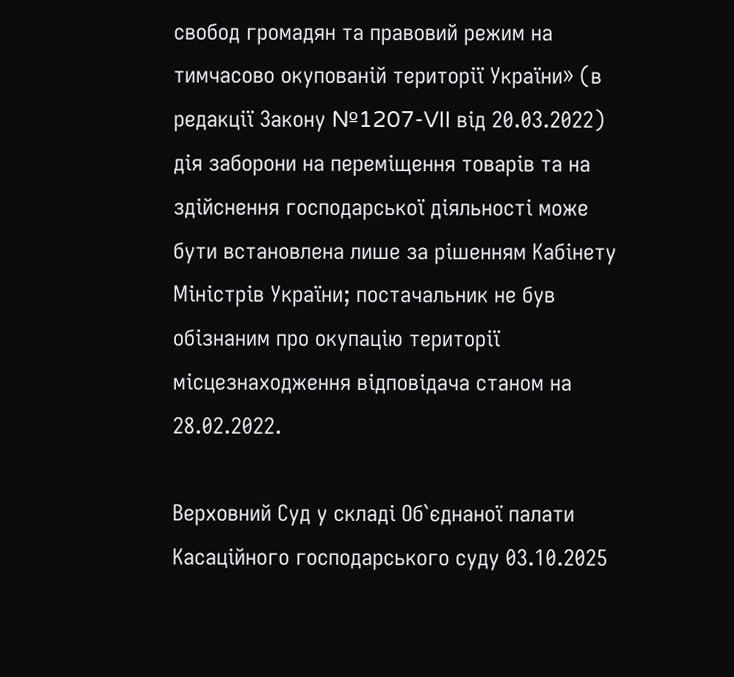свобод громадян та правовий режим на тимчасово окупованій території України» (в редакції Закону №1207-VII від 20.03.2022) дія заборони на переміщення товарів та на здійснення господарської діяльності може бути встановлена лише за рішенням Кабінету Міністрів України; постачальник не був обізнаним про окупацію території місцезнаходження відповідача станом на 28.02.2022.

Верховний Суд у складі Об`єднаної палати Касаційного господарського суду 03.10.2025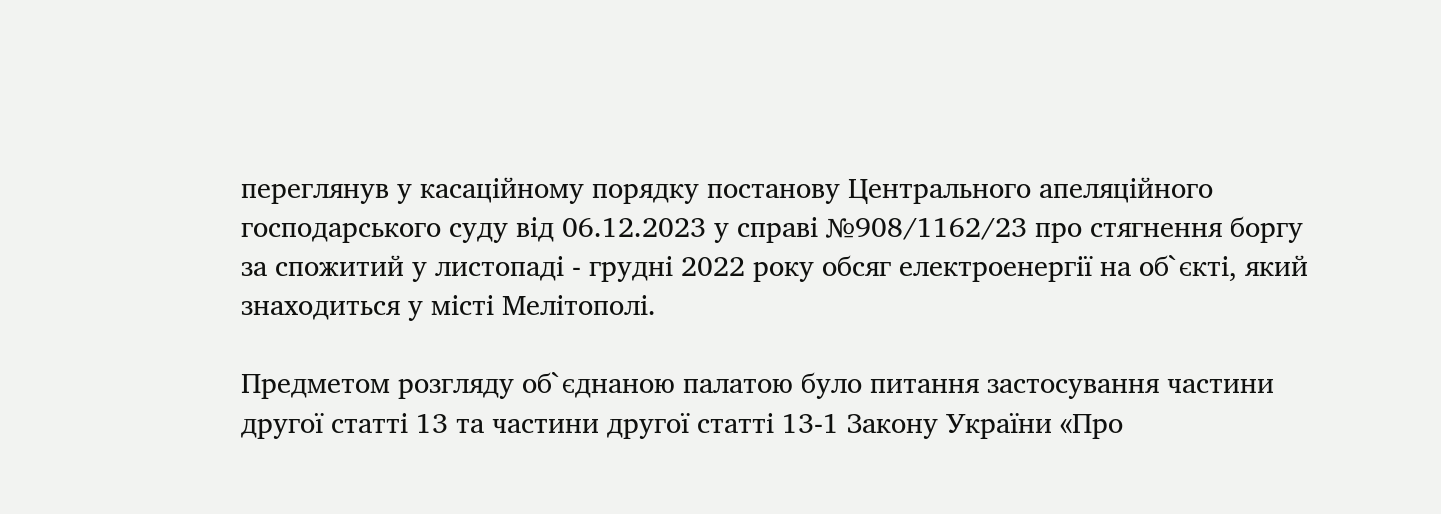переглянув у касаційному порядку постанову Центрального апеляційного господарського суду від 06.12.2023 у справі №908/1162/23 про стягнення боргу за спожитий у листопаді - грудні 2022 року обсяг електроенергії на об`єкті, який знаходиться у місті Мелітополі.

Предметом розгляду об`єднаною палатою було питання застосування частини другої статті 13 та частини другої статті 13-1 Закону України «Про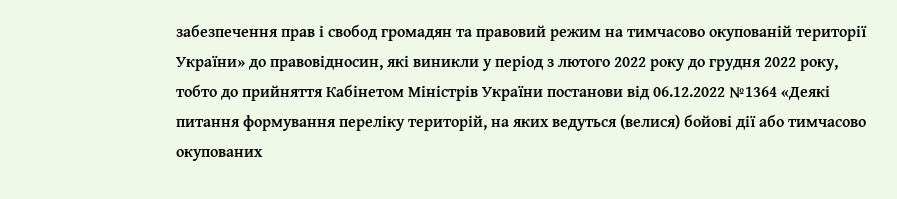забезпечення прав і свобод громадян та правовий режим на тимчасово окупованій території України» до правовідносин, які виникли у період з лютого 2022 року до грудня 2022 року, тобто до прийняття Кабінетом Міністрів України постанови від 06.12.2022 №1364 «Деякі питання формування переліку територій, на яких ведуться (велися) бойові дії або тимчасово окупованих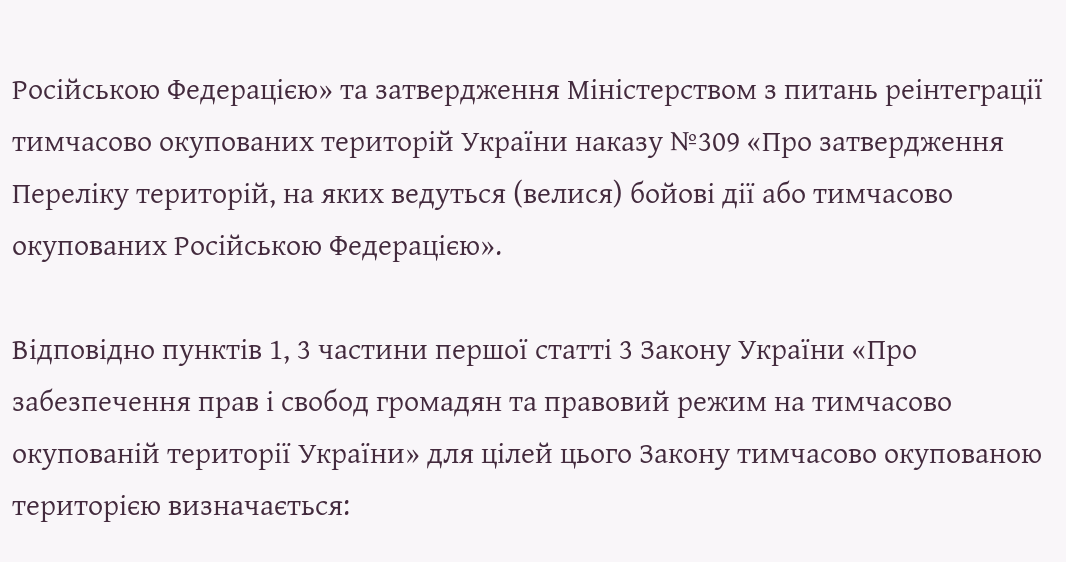Російською Федерацією» та затвердження Міністерством з питань реінтеграції тимчасово окупованих територій України наказу №309 «Про затвердження Переліку територій, на яких ведуться (велися) бойові дії або тимчасово окупованих Російською Федерацією».

Відповідно пунктів 1, 3 частини першої статті 3 Закону України «Про забезпечення прав і свобод громадян та правовий режим на тимчасово окупованій території України» для цілей цього Закону тимчасово окупованою територією визначається: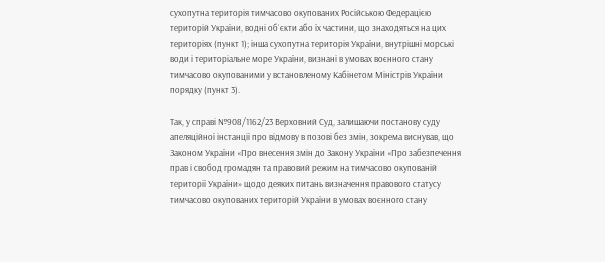сухопутна територія тимчасово окупованих Російською Федерацією територій України, водні об`єкти або їх частини, що знаходяться на цих територіях (пункт 1); інша сухопутна територія України, внутрішні морські води і територіальне море України, визнані в умовах воєнного стану тимчасово окупованими у встановленому Кабінетом Міністрів України порядку (пункт 3).

Так, у справі №908/1162/23 Верховний Суд, залишаючи постанову суду апеляційної інстанції про відмову в позові без змін, зокрема виснував, що Законом України «Про внесення змін до Закону України «Про забезпечення прав і свобод громадян та правовий режим на тимчасово окупованій території України» щодо деяких питань визначення правового статусу тимчасово окупованих територій України в умовах воєнного стану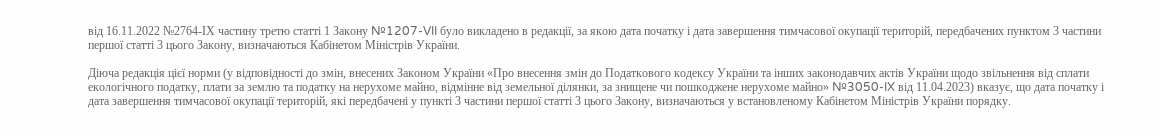від 16.11.2022 №2764-ІХ частину третю статті 1 Закону №1207-VII було викладено в редакції, за якою дата початку і дата завершення тимчасової окупації територій, передбачених пунктом 3 частини першої статті 3 цього Закону, визначаються Кабінетом Міністрів України.

Діюча редакція цієї норми (у відповідності до змін, внесених Законом України «Про внесення змін до Податкового кодексу України та інших законодавчих актів України щодо звільнення від сплати екологічного податку, плати за землю та податку на нерухоме майно, відмінне від земельної ділянки, за знищене чи пошкоджене нерухоме майно» №3050-IX від 11.04.2023) вказує, що дата початку і дата завершення тимчасової окупації територій, які передбачені у пункті 3 частини першої статті 3 цього Закону, визначаються у встановленому Кабінетом Міністрів України порядку.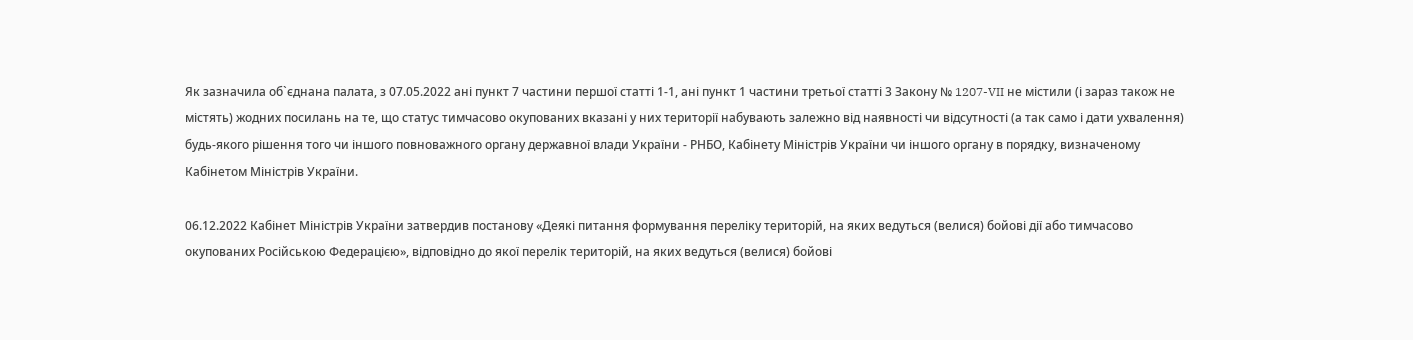Як зазначила об`єднана палата, з 07.05.2022 ані пункт 7 частини першої статті 1-1, ані пункт 1 частини третьої статті 3 Закону № 1207-VII не містили (і зараз також не містять) жодних посилань на те, що статус тимчасово окупованих вказані у них території набувають залежно від наявності чи відсутності (а так само і дати ухвалення) будь-якого рішення того чи іншого повноважного органу державної влади України - РНБО, Кабінету Міністрів України чи іншого органу в порядку, визначеному Кабінетом Міністрів України.

06.12.2022 Кабінет Міністрів України затвердив постанову «Деякі питання формування переліку територій, на яких ведуться (велися) бойові дії або тимчасово окупованих Російською Федерацією», відповідно до якої перелік територій, на яких ведуться (велися) бойові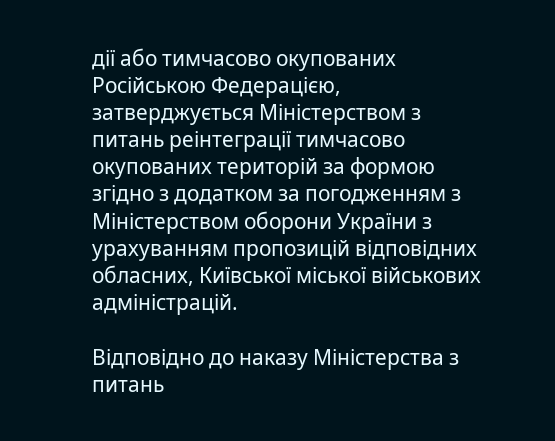дії або тимчасово окупованих Російською Федерацією, затверджується Міністерством з питань реінтеграції тимчасово окупованих територій за формою згідно з додатком за погодженням з Міністерством оборони України з урахуванням пропозицій відповідних обласних, Київської міської військових адміністрацій.

Відповідно до наказу Міністерства з питань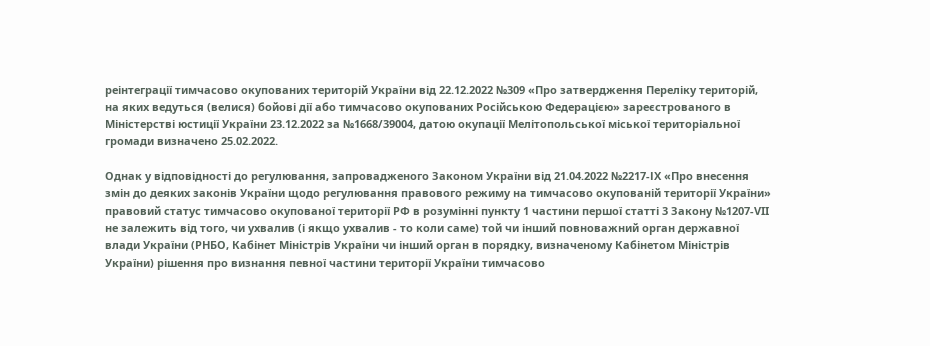реінтеграції тимчасово окупованих територій України від 22.12.2022 №309 «Про затвердження Переліку територій, на яких ведуться (велися) бойові дії або тимчасово окупованих Російською Федерацією» зареєстрованого в Міністерстві юстиції України 23.12.2022 за №1668/39004, датою окупації Мелітопольської міської територіальної громади визначено 25.02.2022.

Однак у відповідності до регулювання, запровадженого Законом України від 21.04.2022 №2217-ІХ «Про внесення змін до деяких законів України щодо регулювання правового режиму на тимчасово окупованій території України» правовий статус тимчасово окупованої території РФ в розумінні пункту 1 частини першої статті 3 Закону №1207-VII не залежить від того, чи ухвалив (і якщо ухвалив - то коли саме) той чи інший повноважний орган державної влади України (РНБО, Кабінет Міністрів України чи інший орган в порядку, визначеному Кабінетом Міністрів України) рішення про визнання певної частини території України тимчасово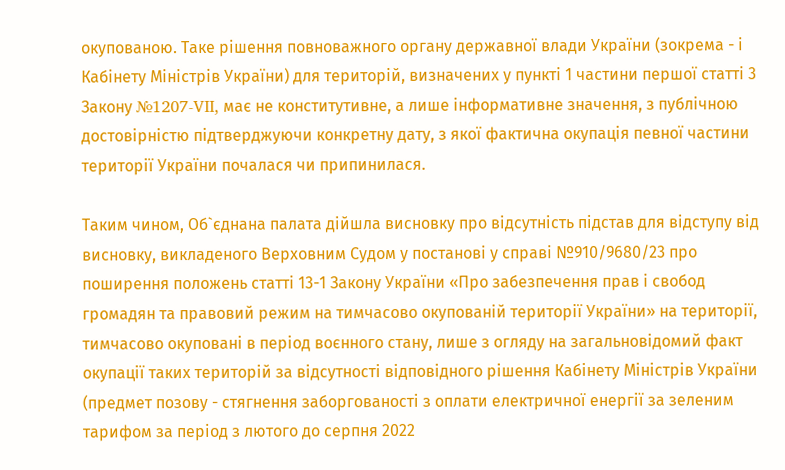окупованою. Таке рішення повноважного органу державної влади України (зокрема - і Кабінету Міністрів України) для територій, визначених у пункті 1 частини першої статті 3 Закону №1207-VII, має не конститутивне, а лише інформативне значення, з публічною достовірністю підтверджуючи конкретну дату, з якої фактична окупація певної частини території України почалася чи припинилася.

Таким чином, Об`єднана палата дійшла висновку про відсутність підстав для відступу від висновку, викладеного Верховним Судом у постанові у справі №910/9680/23 про поширення положень статті 13-1 Закону України «Про забезпечення прав і свобод громадян та правовий режим на тимчасово окупованій території України» на території, тимчасово окуповані в період воєнного стану, лише з огляду на загальновідомий факт окупації таких територій за відсутності відповідного рішення Кабінету Міністрів України (предмет позову - стягнення заборгованості з оплати електричної енергії за зеленим тарифом за період з лютого до серпня 2022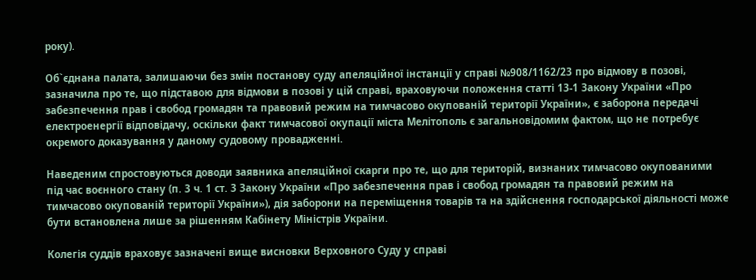року).

Об`єднана палата, залишаючи без змін постанову суду апеляційної інстанції у справі №908/1162/23 про відмову в позові, зазначила про те, що підставою для відмови в позові у цій справі, враховуючи положення статті 13-1 Закону України «Про забезпечення прав і свобод громадян та правовий режим на тимчасово окупованій території України», є заборона передачі електроенергії відповідачу, оскільки факт тимчасової окупації міста Мелітополь є загальновідомим фактом, що не потребує окремого доказування у даному судовому провадженні.

Наведеним спростовуються доводи заявника апеляційної скарги про те, що для територій, визнаних тимчасово окупованими під час воєнного стану (п. 3 ч. 1 ст. 3 Закону України «Про забезпечення прав і свобод громадян та правовий режим на тимчасово окупованій території України»), дія заборони на переміщення товарів та на здійснення господарської діяльності може бути встановлена лише за рішенням Кабінету Міністрів України.

Колегія суддів враховує зазначені вище висновки Верховного Суду у справі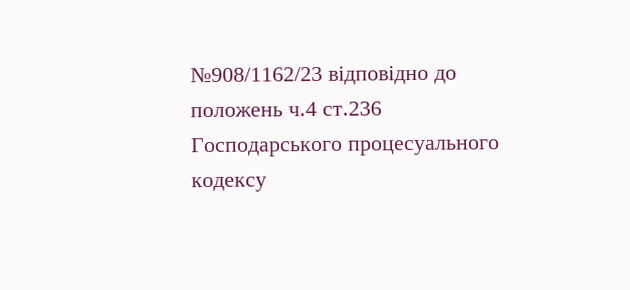№908/1162/23 відповідно до положень ч.4 ст.236 Господарського процесуального кодексу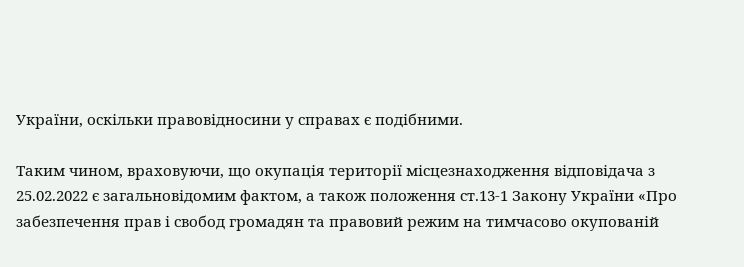України, оскільки правовідносини у справах є подібними.

Таким чином, враховуючи, що окупація території місцезнаходження відповідача з 25.02.2022 є загальновідомим фактом, а також положення ст.13-1 Закону України «Про забезпечення прав і свобод громадян та правовий режим на тимчасово окупованій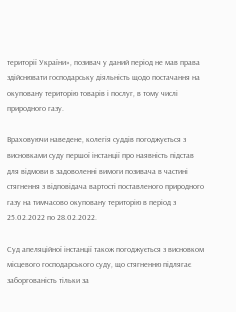території України», позивач у даний період не мав права здійснювати господарську діяльність щодо постачання на окуповану територію товарів і послуг, в тому числі природного газу.

Враховуючи наведене, колегія суддів погоджується з висновками суду першої інстанції про наявність підстав для відмови в задоволенні вимоги позивача в частині стягнення з відповідача вартості поставленого природного газу на тимчасово окуповану територію в період з 25.02.2022 по 28.02.2022.

Суд апеляційної інстанції також погоджується з висновком місцевого господарського суду, що стягненню підлягає заборгованість тільки за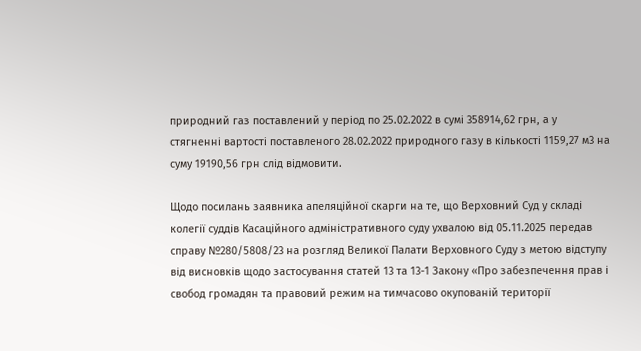природний газ поставлений у період по 25.02.2022 в сумі 358914,62 грн, а у стягненні вартості поставленого 28.02.2022 природного газу в кількості 1159,27 м3 на суму 19190,56 грн слід відмовити.

Щодо посилань заявника апеляційної скарги на те, що Верховний Суд у складі колегії суддів Касаційного адміністративного суду ухвалою від 05.11.2025 передав справу №280/5808/23 на розгляд Великої Палати Верховного Суду з метою відступу від висновків щодо застосування статей 13 та 13-1 Закону «Про забезпечення прав і свобод громадян та правовий режим на тимчасово окупованій території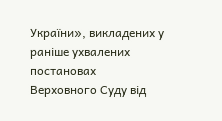України», викладених у раніше ухвалених постановах Верховного Суду від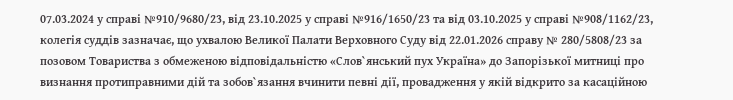07.03.2024 у справі №910/9680/23, від 23.10.2025 у справі №916/1650/23 та від 03.10.2025 у справі №908/1162/23, колегія суддів зазначає, що ухвалою Великої Палати Верховного Суду від 22.01.2026 справу № 280/5808/23 за позовом Товариства з обмеженою відповідальністю «Слов`янський пух Україна» до Запорізької митниці про визнання протиправними дій та зобов`язання вчинити певні дії, провадження у якій відкрито за касаційною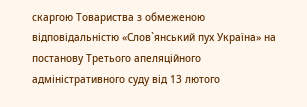скаргою Товариства з обмеженою відповідальністю «Слов`янський пух Україна» на постанову Третього апеляційного адміністративного суду від 13 лютого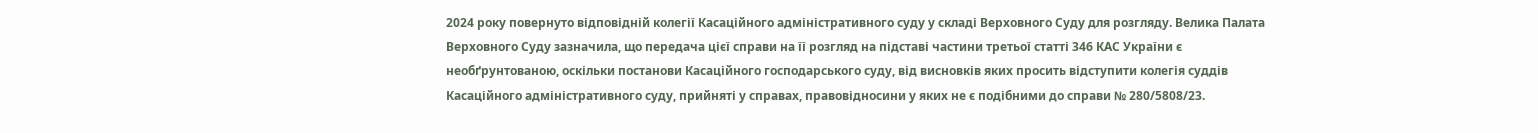2024 року повернуто відповідній колегії Касаційного адміністративного суду у складі Верховного Суду для розгляду. Велика Палата Верховного Суду зазначила, що передача цієї справи на її розгляд на підставі частини третьої статті 346 КАС України є необґрунтованою, оскільки постанови Касаційного господарського суду, від висновків яких просить відступити колегія суддів Касаційного адміністративного суду, прийняті у справах, правовідносини у яких не є подібними до справи № 280/5808/23.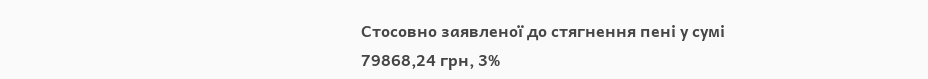Стосовно заявленої до стягнення пені у сумі 79868,24 грн, 3%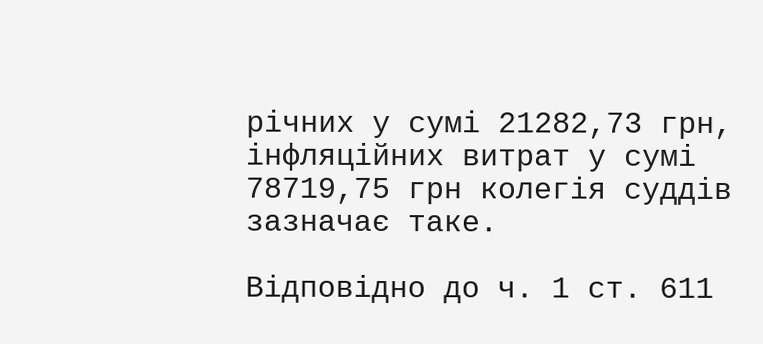річних у сумі 21282,73 грн, інфляційних витрат у сумі 78719,75 грн колегія суддів зазначає таке.

Відповідно до ч. 1 ст. 611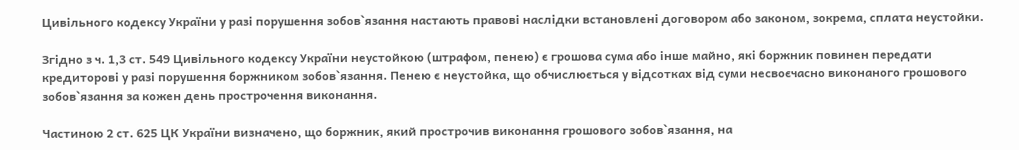Цивільного кодексу України у разі порушення зобов`язання настають правові наслідки встановлені договором або законом, зокрема, сплата неустойки.

Згідно з ч. 1,3 ст. 549 Цивільного кодексу України неустойкою (штрафом, пенею) є грошова сума або інше майно, які боржник повинен передати кредиторові у разі порушення боржником зобов`язання. Пенею є неустойка, що обчислюється у відсотках від суми несвоєчасно виконаного грошового зобов`язання за кожен день прострочення виконання.

Частиною 2 ст. 625 ЦК України визначено, що боржник, який прострочив виконання грошового зобов`язання, на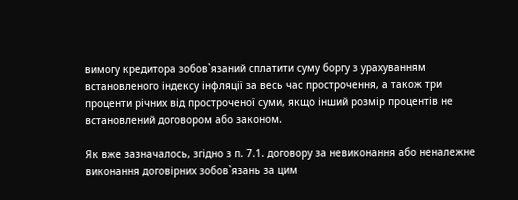вимогу кредитора зобов`язаний сплатити суму боргу з урахуванням встановленого індексу інфляції за весь час прострочення, а також три проценти річних від простроченої суми, якщо інший розмір процентів не встановлений договором або законом.

Як вже зазначалось, згідно з п. 7.1. договору за невиконання або неналежне виконання договірних зобов`язань за цим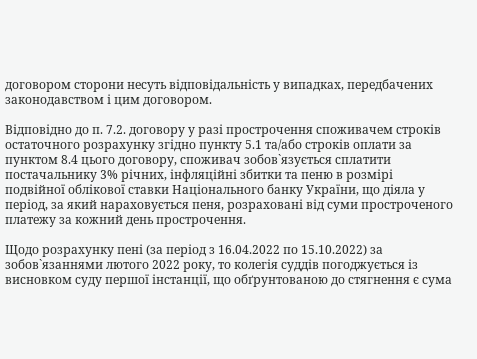договором сторони несуть відповідальність у випадках, передбачених законодавством і цим договором.

Відповідно до п. 7.2. договору у разі прострочення споживачем строків остаточного розрахунку згідно пункту 5.1 та/або строків оплати за пунктом 8.4 цього договору, споживач зобов`язується сплатити постачальнику 3% річних, інфляційні збитки та пеню в розмірі подвійної облікової ставки Національного банку України, що діяла у період, за який нараховується пеня, розраховані від суми простроченого платежу за кожний день прострочення.

Щодо розрахунку пені (за період з 16.04.2022 по 15.10.2022) за зобов`язаннями лютого 2022 року, то колегія суддів погоджується із висновком суду першої інстанції, що обґрунтованою до стягнення є сума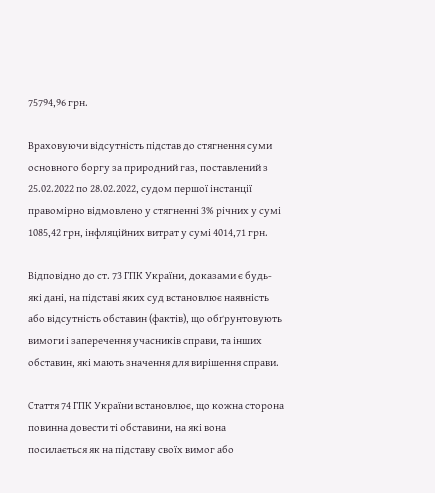75794,96 грн.

Враховуючи відсутність підстав до стягнення суми основного боргу за природний газ, поставлений з 25.02.2022 по 28.02.2022, судом першої інстанції правомірно відмовлено у стягненні 3% річних у сумі 1085,42 грн, інфляційних витрат у сумі 4014,71 грн.

Відповідно до ст. 73 ГПК України, доказами є будь-які дані, на підставі яких суд встановлює наявність або відсутність обставин (фактів), що обґрунтовують вимоги і заперечення учасників справи, та інших обставин, які мають значення для вирішення справи.

Стаття 74 ГПК України встановлює, що кожна сторона повинна довести ті обставини, на які вона посилається як на підставу своїх вимог або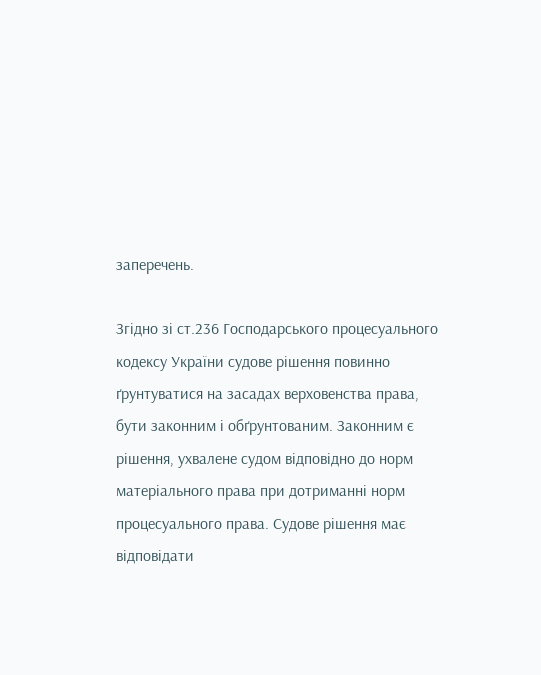заперечень.

Згідно зі ст.236 Господарського процесуального кодексу України судове рішення повинно ґрунтуватися на засадах верховенства права, бути законним і обґрунтованим. Законним є рішення, ухвалене судом відповідно до норм матеріального права при дотриманні норм процесуального права. Судове рішення має відповідати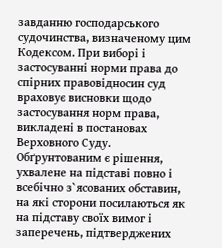завданню господарського судочинства, визначеному цим Кодексом. При виборі і застосуванні норми права до спірних правовідносин суд враховує висновки щодо застосування норм права, викладені в постановах Верховного Суду. Обґрунтованим є рішення, ухвалене на підставі повно і всебічно з`ясованих обставин, на які сторони посилаються як на підставу своїх вимог і заперечень, підтверджених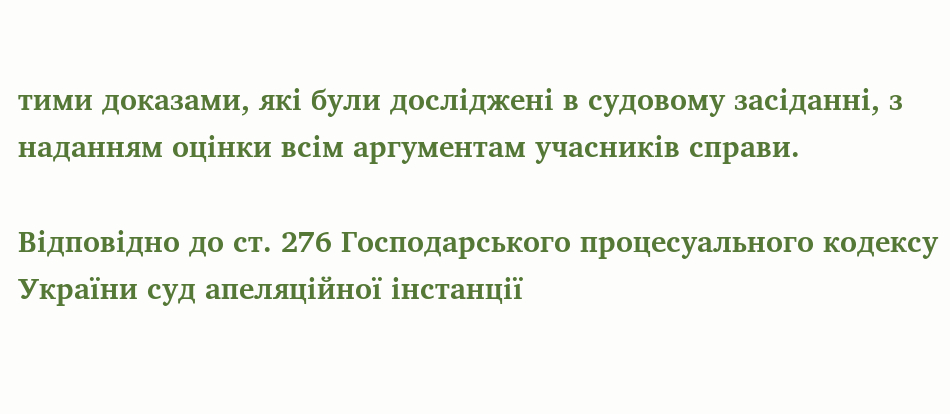тими доказами, які були досліджені в судовому засіданні, з наданням оцінки всім аргументам учасників справи.

Відповідно до ст. 276 Господарського процесуального кодексу України суд апеляційної інстанції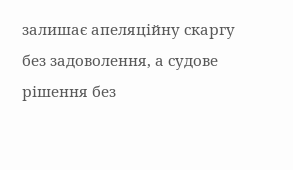залишає апеляційну скаргу без задоволення, а судове рішення без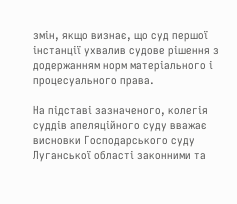змін, якщо визнає, що суд першої інстанції ухвалив судове рішення з додержанням норм матеріального і процесуального права.

На підставі зазначеного, колегія суддів апеляційного суду вважає висновки Господарського суду Луганської області законними та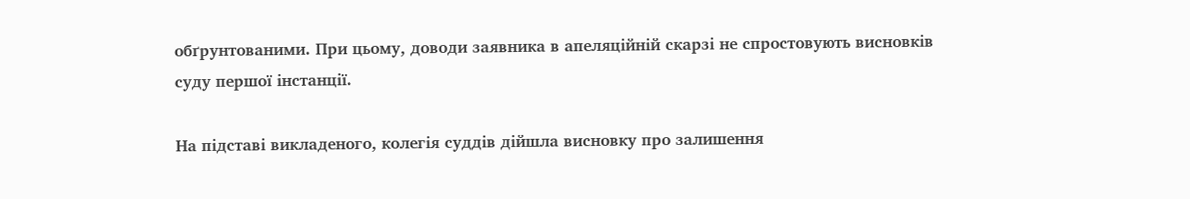обґрунтованими. При цьому, доводи заявника в апеляційній скарзі не спростовують висновків суду першої інстанції.

На підставі викладеного, колегія суддів дійшла висновку про залишення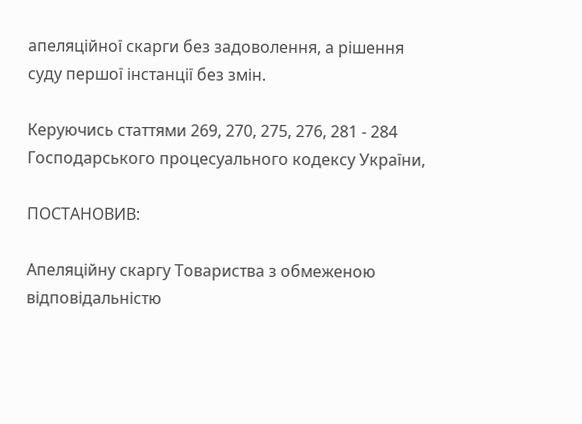апеляційної скарги без задоволення, а рішення суду першої інстанції без змін.

Керуючись статтями 269, 270, 275, 276, 281 - 284 Господарського процесуального кодексу України,

ПОСТАНОВИВ:

Апеляційну скаргу Товариства з обмеженою відповідальністю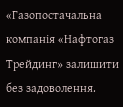«Газопостачальна компанія «Нафтогаз Трейдинг» залишити без задоволення.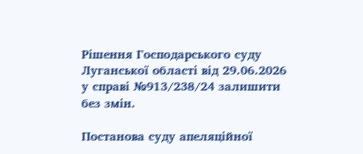Рішення Господарського суду Луганської області від 29.06.2026 у справі №913/238/24 залишити без змін.

Постанова суду апеляційної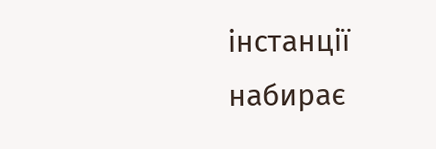інстанції набирає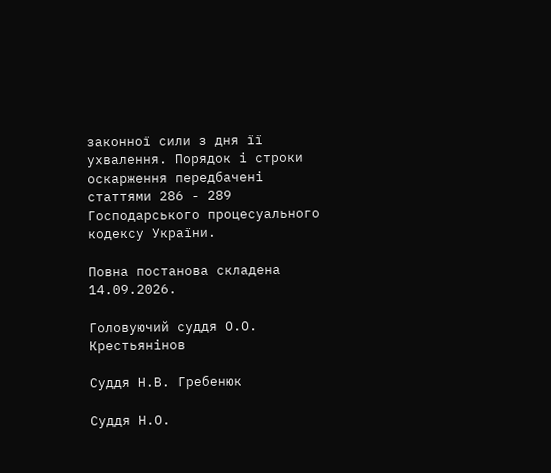законної сили з дня її ухвалення. Порядок і строки оскарження передбачені статтями 286 - 289 Господарського процесуального кодексу України.

Повна постанова складена 14.09.2026.

Головуючий суддя О.О. Крестьянінов

Суддя Н.В. Гребенюк

Суддя Н.О.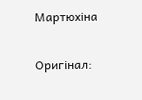Мартюхіна

Оригінал: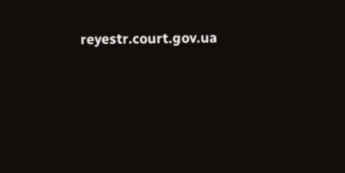reyestr.court.gov.ua